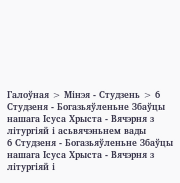Галоўная > Мінэя - Студзень > 6 Студзеня - Богазьяўленьне Збаўцы нашага Ісуса Хрыста - Вячэрня з літургіяй і асьвячэньнем вады
6 Студзеня - Богазьяўленьне Збаўцы нашага Ісуса Хрыста - Вячэрня з літургіяй і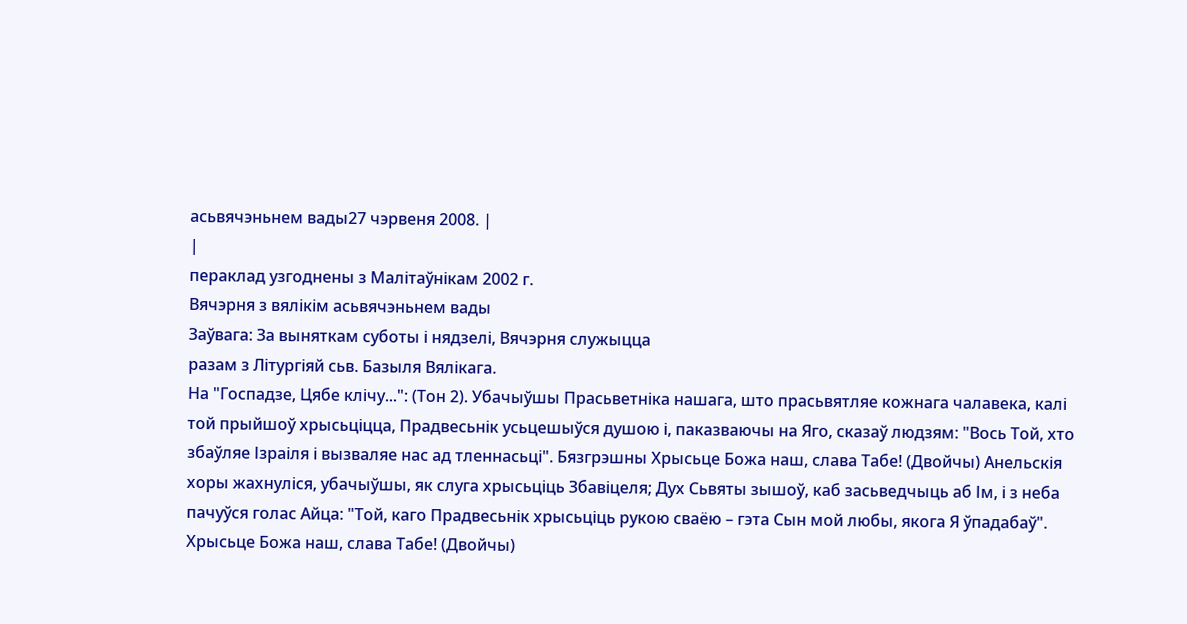асьвячэньнем вады27 чэрвеня 2008. |
|
пераклад узгоднены з Малітаўнікам 2002 г.
Вячэрня з вялікім асьвячэньнем вады
Заўвага: За выняткам суботы і нядзелі, Вячэрня служыцца
разам з Літургіяй сьв. Базыля Вялікага.
На "Госпадзе, Цябе клічу...": (Тон 2). Убачыўшы Прасьветніка нашага, што прасьвятляе кожнага чалавека, калі той прыйшоў хрысьціцца, Прадвесьнік усьцешыўся душою і, паказваючы на Яго, сказаў людзям: "Вось Той, хто збаўляе Ізраіля і вызваляе нас ад тленнасьці". Бязгрэшны Хрысьце Божа наш, слава Табе! (Двойчы) Анельскія хоры жахнуліся, убачыўшы, як слуга хрысьціць Збавіцеля; Дух Сьвяты зышоў, каб засьведчыць аб Ім, і з неба пачуўся голас Айца: "Той, каго Прадвесьнік хрысьціць рукою сваёю – гэта Сын мой любы, якога Я ўпадабаў". Хрысьце Божа наш, слава Табе! (Двойчы)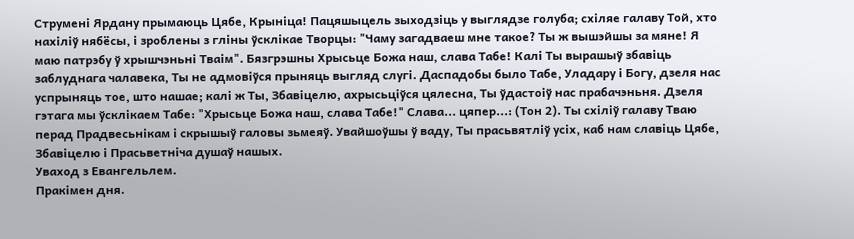Струмені Ярдану прымаюць Цябе, Крыніца! Пацяшыцель зыходзіць у выглядзе голуба; схіляе галаву Той, хто нахіліў нябёсы, і зроблены з гліны ўсклікае Творцы: "Чаму загадваеш мне такое? Ты ж вышэйшы за мяне! Я маю патрэбу ў хрышчэньні Тваім". Бязгрэшны Хрысьце Божа наш, слава Табе! Калі Ты вырашыў збавіць заблуднага чалавека, Ты не адмовіўся прыняць выгляд слугі. Даспадобы было Табе, Уладару і Богу, дзеля нас успрыняць тое, што нашае; калі ж Ты, Збавіцелю, ахрысьціўся цялесна, Ты ўдастоіў нас прабачэньня. Дзеля гэтага мы ўсклікаем Табе: "Хрысьце Божа наш, слава Табе!" Слава... цяпер...: (Тон 2). Ты схіліў галаву Тваю перад Прадвесьнікам і скрышыў галовы зьмеяў. Увайшоўшы ў ваду, Ты прасьвятліў усіх, каб нам славіць Цябе, Збавіцелю і Прасьветніча душаў нашых.
Уваход з Евангельлем.
Пракімен дня.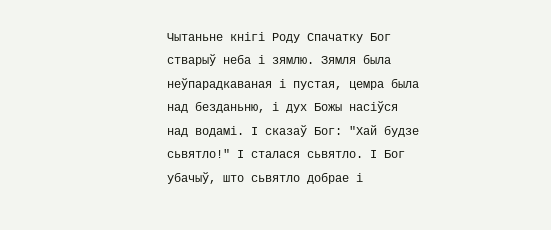Чытаньне кнігі Роду Спачатку Бог стварыў неба і зямлю. Зямля была неўпарадкаваная і пустая, цемра была над безданьню, і дух Божы насіўся над водамі. І сказаў Бог: "Хай будзе сьвятло!" І сталася сьвятло. І Бог убачыў, што сьвятло добрае і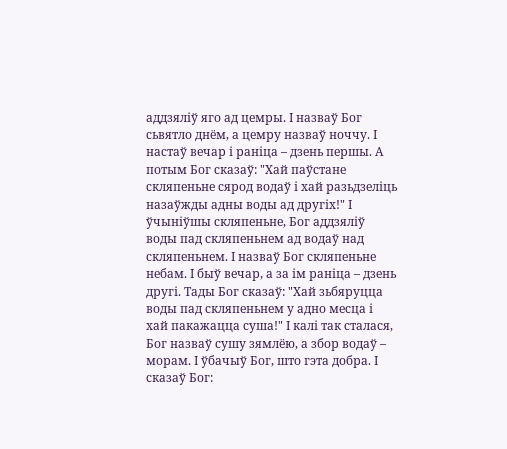аддзяліў яго ад цемры. І назваў Бог сьвятло днём, а цемру назваў ноччу. І настаў вечар і раніца – дзень першы. А потым Бог сказаў: "Хай паўстане скляпеньне сярод водаў і хай разьдзеліць назаўжды адны воды ад другіх!" І ўчыніўшы скляпеньне, Бог аддзяліў воды пад скляпеньнем ад водаў над скляпеньнем. І назваў Бог скляпеньне небам. І быў вечар, а за ім раніца – дзень другі. Тады Бог сказаў: "Хай зьбяруцца воды пад скляпеньнем у адно месца і хай пакажацца суша!" І калі так сталася, Бог назваў сушу зямлёю, а збор водаў – морам. І ўбачыў Бог, што гэта добра. І сказаў Бог: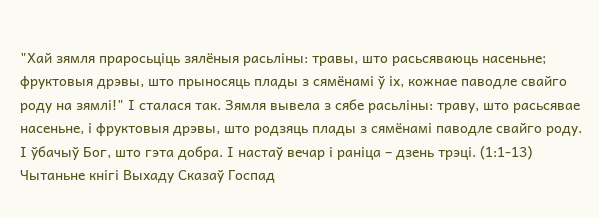"Хай зямля праросьціць зялёныя расьліны: травы, што расьсяваюць насеньне; фруктовыя дрэвы, што прыносяць плады з сямёнамі ў іх, кожнае паводле свайго роду на зямлі!" І сталася так. Зямля вывела з сябе расьліны: траву, што расьсявае насеньне, і фруктовыя дрэвы, што родзяць плады з сямёнамі паводле свайго роду. І ўбачыў Бог, што гэта добра. І настаў вечар і раніца – дзень трэці. (1:1-13)
Чытаньне кнігі Выхаду Сказаў Госпад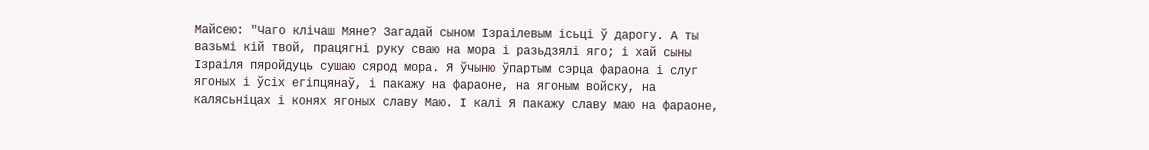Майсею: "Чаго клічаш Мяне? Загадай сыном Ізраілевым ісьці ў дарогу. А ты вазьмі кій твой, працягні руку сваю на мора і разьдзялі яго; і хай сыны Ізраіля пяройдуць сушаю сярод мора. Я ўчыню ўпартым сэрца фараона і слуг ягоных і ўсіх егіпцянаў, і пакажу на фараоне, на ягоным войску, на калясьніцах і конях ягоных славу Маю. І калі Я пакажу славу маю на фараоне,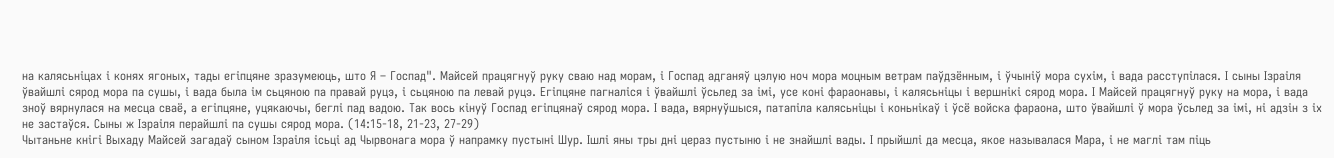на калясьніцах і конях ягоных, тады егіпцяне зразумеюць, што Я – Госпад". Майсей працягнуў руку сваю над морам, і Госпад адганяў цэлую ноч мора моцным ветрам паўдзённым, і ўчыніў мора сухім, і вада расступілася. І сыны Ізраіля ўвайшлі сярод мора па сушы, і вада была ім сьцяною па правай руцэ, і сьцяною па левай руцэ. Егіпцяне пагналіся і ўвайшлі ўсьлед за імі, усе коні фараонавы, і калясьніцы і вершнікі сярод мора. І Майсей працягнуў руку на мора, і вада зноў вярнулася на месца сваё, а егіпцяне, уцякаючы, беглі пад вадою. Так вось кінуў Госпад егіпцянаў сярод мора. І вада, вярнуўшыся, патапіла калясьніцы і коньнікаў і ўсё войска фараона, што ўвайшлі ў мора ўсьлед за імі, ні адзін з іх не застаўся. Сыны ж Ізраіля перайшлі па сушы сярод мора. (14:15-18, 21-23, 27-29)
Чытаньне кнігі Выхаду Майсей загадаў сыном Ізраіля ісьці ад Чырвонага мора ў напрамку пустыні Шур. Ішлі яны тры дні цераз пустыню і не знайшлі вады. І прыйшлі да месца, якое называлася Мара, і не маглі там піць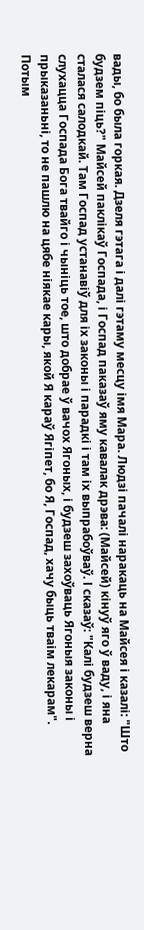вады, бо была горкая. Дзеля гэтага і далі гэтаму месцу імя Мара. Людзі пачалі наракаць на Майсея і казалі: "Што будзем піць?" Майсей паклікаў Госпада, і Госпад паказаў яму кавалак дрэва: (Майсей) кінуў яго ў ваду, і яна сталася салодкай. Там Госпад устанавіў для іх законы і парадкі і там іх выпрабоўваў. І сказаў: "Калі будзеш верна слухацца Госпада Бога твайго і чыніць тое, што добрае ў вачох Ягоных, і будзеш захоўваць Ягоныя законы і прыказаньні, то не пашлю на цябе ніякае кары, якой Я караў Ягіпет, бо Я, Госпад, хачу быць тваім лекарам". Потым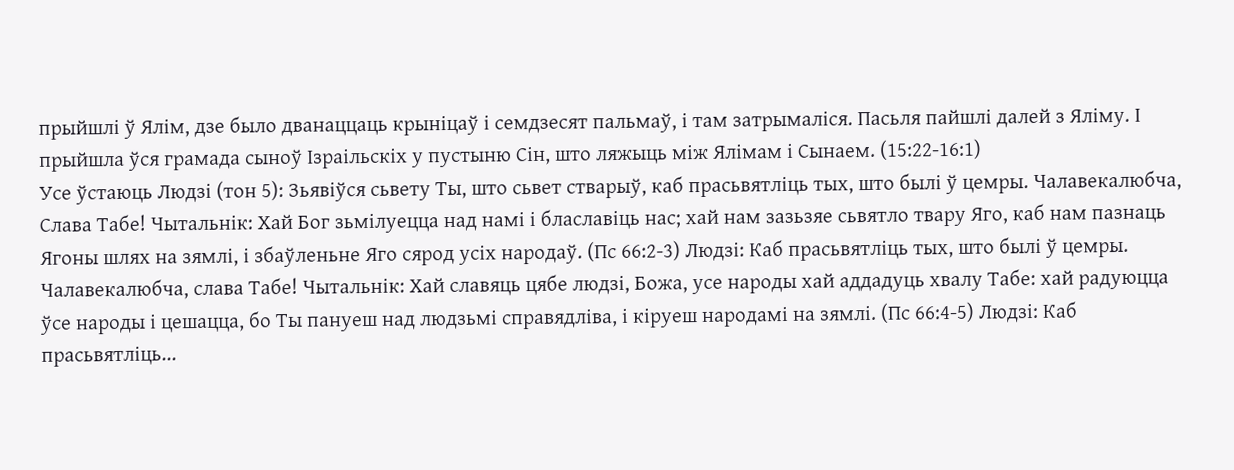прыйшлі ў Ялім, дзе было дванаццаць крыніцаў і семдзесят пальмаў, і там затрымаліся. Пасьля пайшлі далей з Яліму. І прыйшла ўся грамада сыноў Ізраільскіх у пустыню Сін, што ляжыць між Ялімам і Сынаем. (15:22-16:1)
Усе ўстаюць Людзі (тон 5): Зьявіўся сьвету Ты, што сьвет стварыў, каб прасьвятліць тых, што былі ў цемры. Чалавекалюбча, Слава Табе! Чытальнік: Хай Бог зьмілуецца над намі і блаславіць нас; хай нам зазьзяе сьвятло твару Яго, каб нам пазнаць Ягоны шлях на зямлі, і збаўленьне Яго сярод усіх народаў. (Пс 66:2-3) Людзі: Каб прасьвятліць тых, што былі ў цемры. Чалавекалюбча, слава Табе! Чытальнік: Хай славяць цябе людзі, Божа, усе народы хай аддадуць хвалу Табе: хай радуюцца ўсе народы і цешацца, бо Ты пануеш над людзьмі справядліва, і кіруеш народамі на зямлі. (Пс 66:4-5) Людзі: Каб прасьвятліць...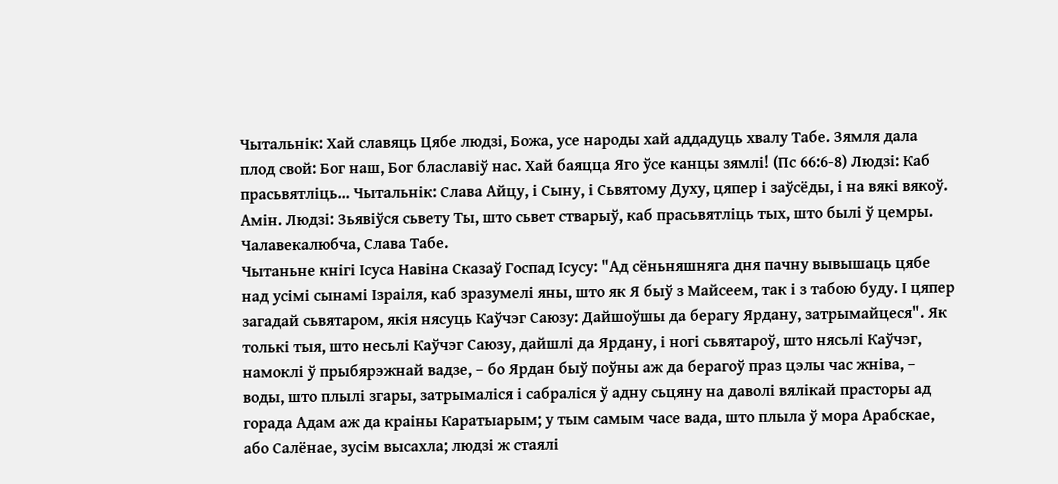Чытальнік: Хай славяць Цябе людзі, Божа, усе народы хай аддадуць хвалу Табе. Зямля дала плод свой: Бог наш, Бог блаславіў нас. Хай баяцца Яго ўсе канцы зямлі! (Пс 66:6-8) Людзі: Каб прасьвятліць... Чытальнік: Слава Айцу, і Сыну, і Сьвятому Духу, цяпер і заўсёды, і на вякі вякоў. Амін. Людзі: Зьявіўся сьвету Ты, што сьвет стварыў, каб прасьвятліць тых, што былі ў цемры. Чалавекалюбча, Слава Табе.
Чытаньне кнігі Ісуса Навіна Сказаў Госпад Ісусу: "Ад сёньняшняга дня пачну вывышаць цябе над усімі сынамі Ізраіля, каб зразумелі яны, што як Я быў з Майсеем, так і з табою буду. І цяпер загадай сьвятаром, якія нясуць Каўчэг Саюзу: Дайшоўшы да берагу Ярдану, затрымайцеся". Як толькі тыя, што несьлі Каўчэг Саюзу, дайшлі да Ярдану, і ногі сьвятароў, што нясьлі Каўчэг, намоклі ў прыбярэжнай вадзе, – бо Ярдан быў поўны аж да берагоў праз цэлы час жніва, – воды, што плылі згары, затрымаліся і сабраліся ў адну сьцяну на даволі вялікай прасторы ад горада Адам аж да краіны Каратыарым; у тым самым часе вада, што плыла ў мора Арабскае, або Салёнае, зусім высахла; людзі ж стаялі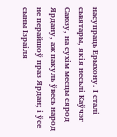насупраць Ерыхону. І сталі сьвятары, якія несьлі Каўчэг Саюзу, на сухім месцы сярод Ярдану, аж пакуль ўвесь народ не перайшоў праз Ярдан; і ўсе сыны Ізраіля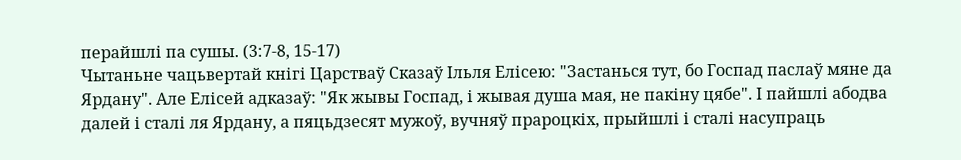перайшлі па сушы. (3:7-8, 15-17)
Чытаньне чацьвертай кнігі Царстваў Сказаў Ільля Елісею: "Застанься тут, бо Госпад паслаў мяне да Ярдану". Але Елісей адказаў: "Як жывы Госпад, і жывая душа мая, не пакіну цябе". І пайшлі абодва далей і сталі ля Ярдану, а пяцьдзесят мужоў, вучняў прароцкіх, прыйшлі і сталі насупраць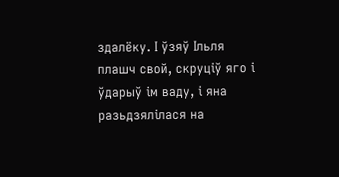здалёку. І ўзяў Ільля плашч свой, скруціў яго і ўдарыў ім ваду, і яна разьдзялілася на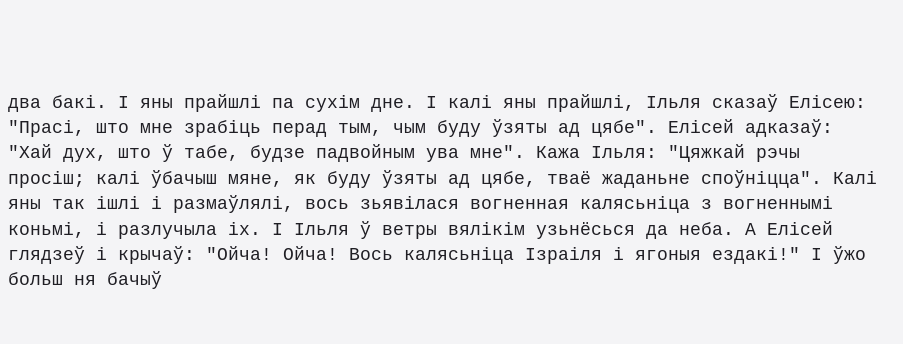два бакі. І яны прайшлі па сухім дне. І калі яны прайшлі, Ільля сказаў Елісею: "Прасі, што мне зрабіць перад тым, чым буду ўзяты ад цябе". Елісей адказаў: "Хай дух, што ў табе, будзе падвойным ува мне". Кажа Ільля: "Цяжкай рэчы просіш; калі ўбачыш мяне, як буду ўзяты ад цябе, тваё жаданьне споўніцца". Калі яны так ішлі і размаўлялі, вось зьявілася вогненная калясьніца з вогненнымі коньмі, і разлучыла іх. І Ільля ў ветры вялікім узьнёсься да неба. А Елісей глядзеў і крычаў: "Ойча! Ойча! Вось калясьніца Ізраіля і ягоныя ездакі!" І ўжо больш ня бачыў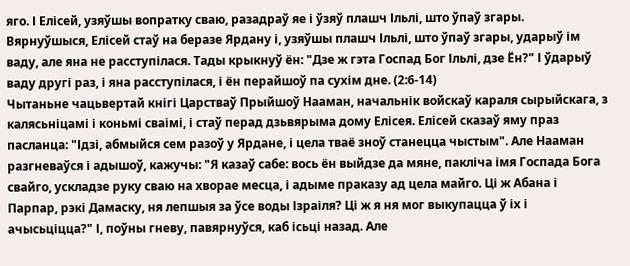яго. І Елісей, узяўшы вопратку сваю, разадраў яе і ўзяў плашч Ільлі, што ўпаў згары. Вярнуўшыся, Елісей стаў на беразе Ярдану і, узяўшы плашч Ільлі, што ўпаў згары, ударыў ім ваду, але яна не расступілася. Тады крыкнуў ён: "Дзе ж гэта Госпад Бог Ільлі, дзе Ён?" І ўдарыў ваду другі раз, і яна расступілася, і ён перайшоў па сухім дне. (2:6-14)
Чытаньне чацьвертай кнігі Царстваў Прыйшоў Нааман, начальнік войскаў караля сырыйскага, з калясьніцамі і коньмі сваімі, і стаў перад дзьвярыма дому Елісея. Елісей сказаў яму праз пасланца: "Ідзі, абмыйся сем разоў у Ярдане, і цела тваё зноў станецца чыстым". Але Нааман разгневаўся і адышоў, кажучы: "Я казаў сабе: вось ён выйдзе да мяне, пакліча імя Госпада Бога свайго, ускладзе руку сваю на хворае месца, і адыме праказу ад цела майго. Ці ж Абана і Парпар, рэкі Дамаску, ня лепшыя за ўсе воды Ізраіля? Ці ж я ня мог выкупацца ў іх і ачысьціцца?" І, поўны гневу, павярнуўся, каб ісьці назад. Але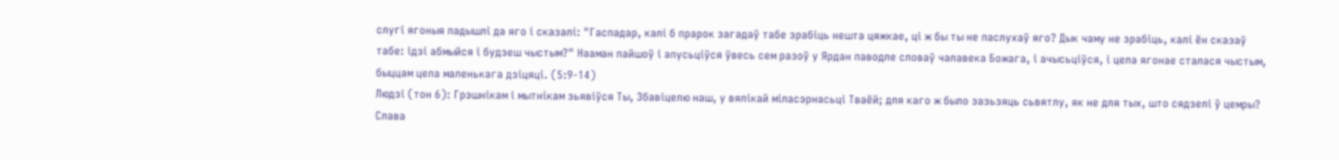слугі ягоныя падышлі да яго і сказалі: "Гаспадар, калі б прарок загадаў табе зрабіць нешта цяжкае, ці ж бы ты не паслухаў яго? Дык чаму не зрабіць, калі ён сказаў табе: ідзі абмыйся і будзеш чыстым?" Нааман пайшоў і апусьціўся ўвесь сем разоў у Ярдан паводле словаў чалавека Божага, і ачысьціўся, і цела ягонае сталася чыстым, быццам цела маленькага дзіцяці. (5:9-14)
Людзі (тон 6): Грэшнікам і мытнікам зьявіўся Ты, Збавіцелю наш, у вялікай міласэрнасьці Тваёй; для каго ж было зазьзяць сьвятлу, як не для тых, што сядзелі ў цемры? Слава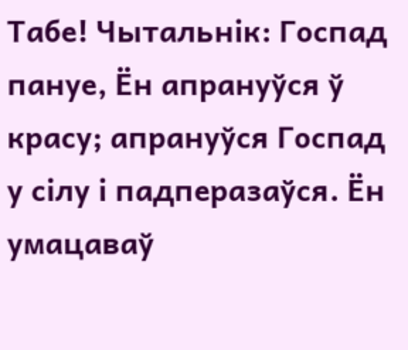Табе! Чытальнік: Госпад пануе, Ён апрануўся ў красу; апрануўся Госпад у сілу і падперазаўся. Ён умацаваў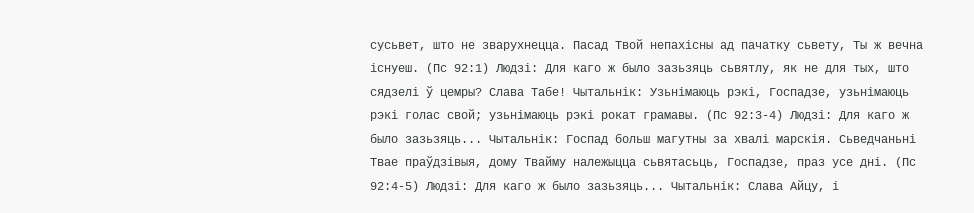сусьвет, што не зварухнецца. Пасад Твой непахісны ад пачатку сьвету, Ты ж вечна існуеш. (Пс 92:1) Людзі: Для каго ж было зазьзяць сьвятлу, як не для тых, што сядзелі ў цемры? Слава Табе! Чытальнік: Узьнімаюць рэкі, Госпадзе, узьнімаюць рэкі голас свой; узьнімаюць рэкі рокат грамавы. (Пс 92:3-4) Людзі: Для каго ж было зазьзяць... Чытальнік: Госпад больш магутны за хвалі марскія. Сьведчаньні Твае праўдзівыя, дому Твайму належыцца сьвятасьць, Госпадзе, праз усе дні. (Пс 92:4-5) Людзі: Для каго ж было зазьзяць... Чытальнік: Слава Айцу, і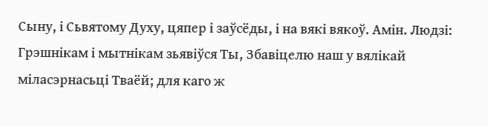Сыну, і Сьвятому Духу, цяпер і заўсёды, і на вякі вякоў. Амін. Людзі: Грэшнікам і мытнікам зьявіўся Ты, Збавіцелю наш у вялікай міласэрнасьці Тваёй; для каго ж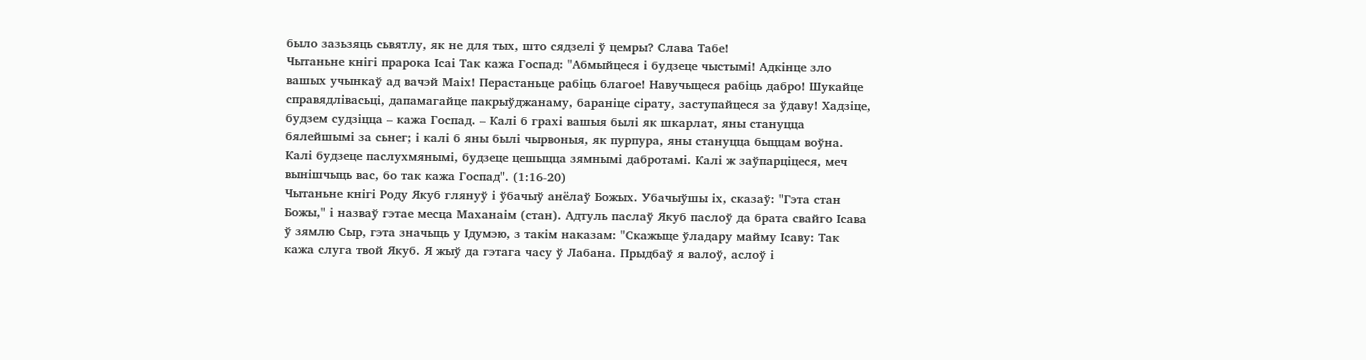было зазьзяць сьвятлу, як не для тых, што сядзелі ў цемры? Слава Табе!
Чытаньне кнігі прарока Ісаі Так кажа Госпад: "Абмыйцеся і будзеце чыстымі! Адкінце зло вашых учынкаў ад вачэй Маіх! Перастаньце рабіць благое! Навучыцеся рабіць дабро! Шукайце справядлівасьці, дапамагайце пакрыўджанаму, бараніце сірату, заступайцеся за ўдаву! Хадзіце, будзем судзіцца – кажа Госпад. – Калі б грахі вашыя былі як шкарлат, яны стануцца бялейшымі за сьнег; і калі б яны былі чырвоныя, як пурпура, яны стануцца быццам воўна. Калі будзеце паслухмянымі, будзеце цешыцца зямнымі дабротамі. Калі ж заўпарціцеся, меч вынішчыць вас, бо так кажа Госпад". (1:16-20)
Чытаньне кнігі Роду Якуб глянуў і ўбачыў анёлаў Божых. Убачыўшы іх, сказаў: "Гэта стан Божы," і назваў гэтае месца Маханаім (стан). Адтуль паслаў Якуб паслоў да брата свайго Ісава ў зямлю Сыр, гэта значыць у Ідумэю, з такім наказам: "Скажыце ўладару майму Ісаву: Так кажа слуга твой Якуб. Я жыў да гэтага часу ў Лабана. Прыдбаў я валоў, аслоў і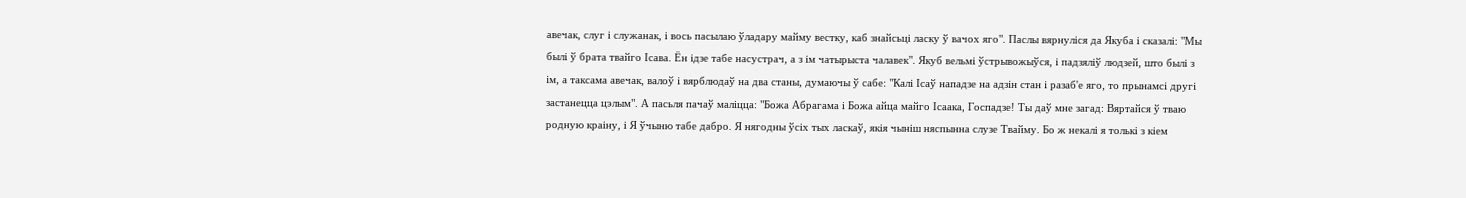авечак, слуг і служанак, і вось пасылаю ўладару майму вестку, каб знайсьці ласку ў вачох яго". Паслы вярнуліся да Якуба і сказалі: "Мы былі ў брата твайго Ісава. Ён ідзе табе насустрач, а з ім чатырыста чалавек". Якуб вельмі ўстрывожыўся, і падзяліў людзей, што былі з ім, а таксама авечак, валоў і вярблюдаў на два станы, думаючы ў сабе: "Калі Ісаў нападзе на адзін стан і разаб'е яго, то прынамсі другі застанецца цэлым". А пасьля пачаў маліцца: "Божа Абрагама і Божа айца майго Ісаака, Госпадзе! Ты даў мне загад: Вяртайся ў тваю родную краіну, і Я ўчыню табе дабро. Я нягодны ўсіх тых ласкаў, якія чыніш няспынна слузе Твайму. Бо ж некалі я толькі з кіем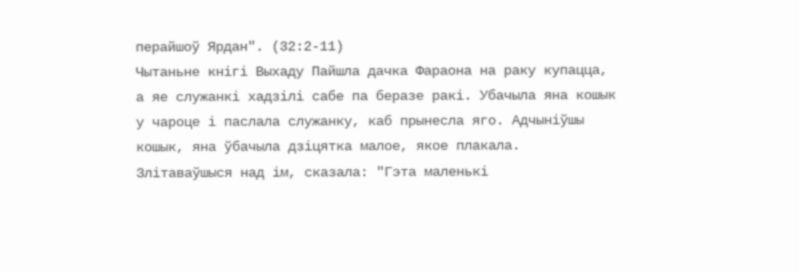перайшоў Ярдан". (32:2-11)
Чытаньне кнігі Выхаду Пайшла дачка Фараона на раку купацца, а яе служанкі хадзілі сабе па беразе ракі. Убачыла яна кошык у чароце і паслала служанку, каб прынесла яго. Адчыніўшы кошык, яна ўбачыла дзіцятка малое, якое плакала. Злітаваўшыся над ім, сказала: "Гэта маленькі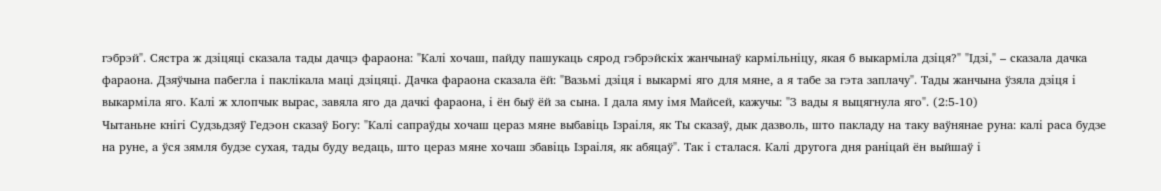гэбрэй". Сястра ж дзіцяці сказала тады дачцэ фараона: "Калі хочаш, пайду пашукаць сярод гэбрэйскіх жанчынаў кармільніцу, якая б выкарміла дзіця?" "Ідзі," – сказала дачка фараона. Дзяўчына пабегла і паклікала маці дзіцяці. Дачка фараона сказала ёй: "Вазьмі дзіця і выкармі яго для мяне, а я табе за гэта заплачу". Тады жанчына ўзяла дзіця і выкарміла яго. Калі ж хлопчык вырас, завяла яго да дачкі фараона, і ён быў ёй за сына. І дала яму імя Майсей, кажучы: "З вады я выцягнула яго". (2:5-10)
Чытаньне кнігі Судзьдзяў Гедэон сказаў Богу: "Калі сапраўды хочаш цераз мяне выбавіць Ізраіля, як Ты сказаў, дык дазволь, што пакладу на таку ваўнянае руна: калі раса будзе на руне, а ўся зямля будзе сухая, тады буду ведаць, што цераз мяне хочаш збавіць Ізраіля, як абяцаў". Так і сталася. Калі другога дня раніцай ён выйшаў і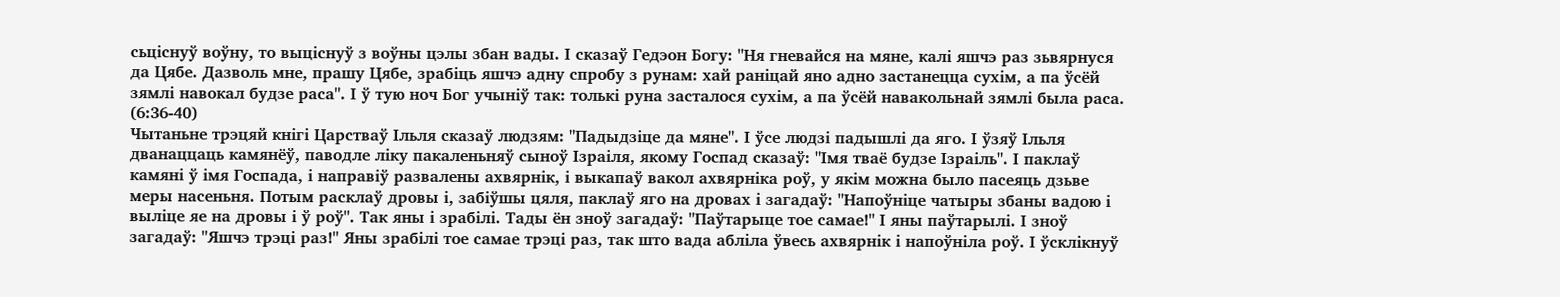сьціснуў воўну, то выціснуў з воўны цэлы збан вады. І сказаў Гедэон Богу: "Ня гневайся на мяне, калі яшчэ раз зьвярнуся да Цябе. Дазволь мне, прашу Цябе, зрабіць яшчэ адну спробу з рунам: хай раніцай яно адно застанецца сухім, а па ўсёй зямлі навокал будзе раса". І ў тую ноч Бог учыніў так: толькі руна засталося сухім, а па ўсёй навакольнай зямлі была раса. (6:36-40)
Чытаньне трэцяй кнігі Царстваў Ільля сказаў людзям: "Падыдзіце да мяне". І ўсе людзі падышлі да яго. І ўзяў Ільля дванаццаць камянёў, паводле ліку пакаленьняў сыноў Ізраіля, якому Госпад сказаў: "Імя тваё будзе Ізраіль". І паклаў камяні ў імя Госпада, і направіў развалены ахвярнік, і выкапаў вакол ахвярніка роў, у якім можна было пасеяць дзьве меры насеньня. Потым расклаў дровы і, забіўшы цяля, паклаў яго на дровах і загадаў: "Напоўніце чатыры збаны вадою і выліце яе на дровы і ў роў". Так яны і зрабілі. Тады ён зноў загадаў: "Паўтарыце тое самае!" І яны паўтарылі. І зноў загадаў: "Яшчэ трэці раз!" Яны зрабілі тое самае трэці раз, так што вада абліла ўвесь ахвярнік і напоўніла роў. І ўсклікнуў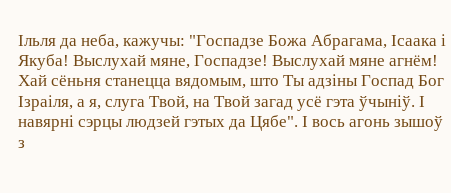Ільля да неба, кажучы: "Госпадзе Божа Абрагама, Ісаака і Якуба! Выслухай мяне, Госпадзе! Выслухай мяне агнём! Хай сёньня станецца вядомым, што Ты адзіны Госпад Бог Ізраіля, а я, слуга Твой, на Твой загад усё гэта ўчыніў. І навярні сэрцы людзей гэтых да Цябе". І вось агонь зышоў з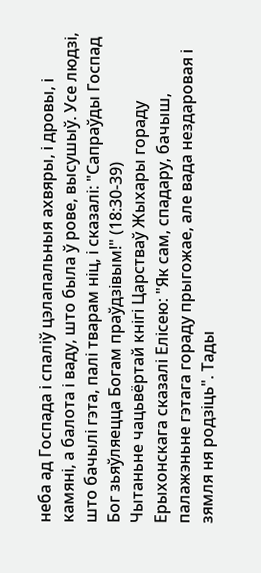неба ад Госпада і спаліў цэлапальныя ахвяры, і дровы, і камяні, а балота і ваду, што была ў рове, высушыў. Усе людзі, што бачылі гэта, палі тварам ніц, і сказалі: "Сапраўды Госпад Бог зьяўляецца Богам праўдзівым!" (18:30-39)
Чытаньне чацьвёртай кнігі Царстваў Жыхары гораду Ерыхонскага сказалі Елісею: "Як сам, спадару, бачыш, палажэньне гэтага гораду прыгожае, але вада нездаровая і зямля ня родзіць". Тады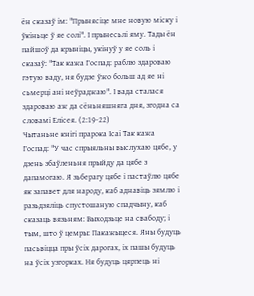ён сказаў ім: "Прынясіце мне новую міску і ўкіньце ў яе солі". І прынесьлі яму. Тады ён пайшоў да крыніцы, укінуў у яе соль і сказаў: "Так кажа Госпад: раблю здароваю гэтую ваду, ня будзе ўжо больш ад яе ні сьмерці ані неўраджаю". І вада сталася здароваю аж да сёньняшняга дня, згодна са словамі Елісея. (2:19-22)
Чытаньне кнігі прарока Ісаі Так кажа Госпад: "У час спрыяльны выслухаю цябе, у дзень збаўленьня прыйду да цябе з дапамогаю. Я зьберагу цябе і пастаўлю цябе як запавет для народу, каб аднавіць зямлю і разьдзяліць спустошаную спадчыну, каб сказаць вязьням: Выходзьце на свабоду; і тым, што ў цемры: Пакажыцеся. Яны будуць пасьвіцца пры ўсіх дарогах, іх пашы будуць на ўсіх узгорках. Ня будуць цярпець ні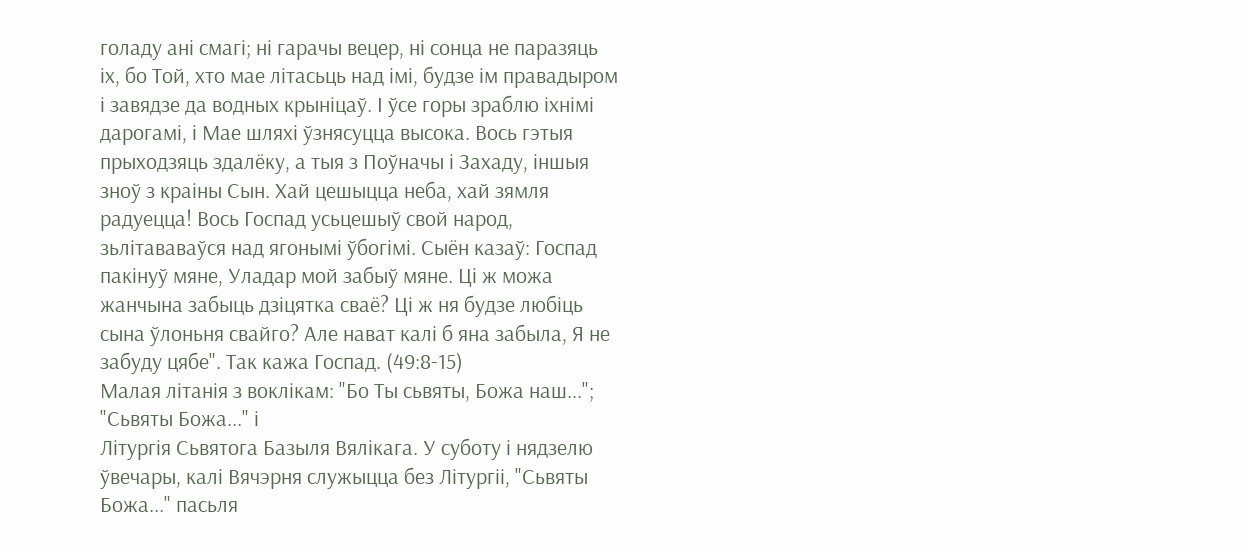голаду ані смагі; ні гарачы вецер, ні сонца не паразяць іх, бо Той, хто мае літасьць над імі, будзе ім правадыром і завядзе да водных крыніцаў. І ўсе горы зраблю іхнімі дарогамі, і Мае шляхі ўзнясуцца высока. Вось гэтыя прыходзяць здалёку, а тыя з Поўначы і Захаду, іншыя зноў з краіны Сын. Хай цешыцца неба, хай зямля радуецца! Вось Госпад усьцешыў свой народ, зьлітававаўся над ягонымі ўбогімі. Сыён казаў: Госпад пакінуў мяне, Уладар мой забыў мяне. Ці ж можа жанчына забыць дзіцятка сваё? Ці ж ня будзе любіць сына ўлоньня свайго? Але нават калі б яна забыла, Я не забуду цябе". Так кажа Госпад. (49:8-15)
Малая літанія з воклікам: "Бо Ты сьвяты, Божа наш..."; "Сьвяты Божа..." і
Літургія Сьвятога Базыля Вялікага. У суботу і нядзелю ўвечары, калі Вячэрня служыцца без Літургіі, "Сьвяты
Божа..." пасьля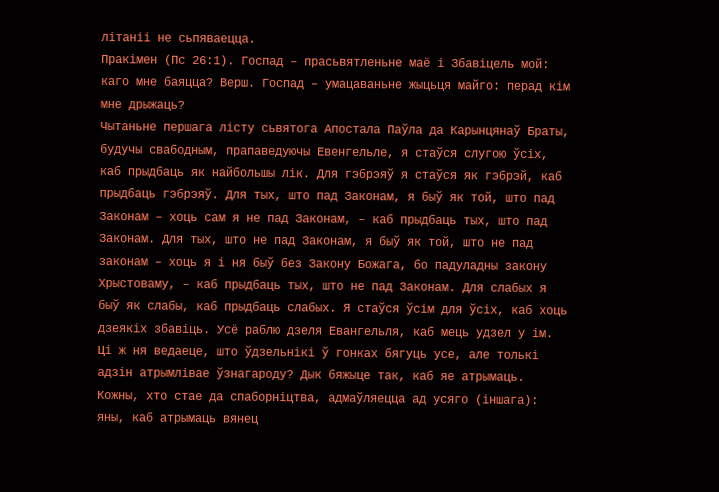літаніі не сьпяваецца.
Пракімен (Пс 26:1). Госпад – прасьвятленьне маё і Збавіцель мой: каго мне баяцца? Верш. Госпад – умацаваньне жыцьця майго: перад кім мне дрыжаць?
Чытаньне першага лісту сьвятога Апостала Паўла да Карынцянаў Браты, будучы свабодным, прапаведуючы Евенгельле, я стаўся слугою ўсіх, каб прыдбаць як найбольшы лік. Для гэбрэяў я стаўся як гэбрэй, каб прыдбаць гэбрэяў. Для тых, што пад Законам, я быў як той, што пад Законам – хоць сам я не пад Законам, – каб прыдбаць тых, што пад Законам. Для тых, што не пад Законам, я быў як той, што не пад законам – хоць я і ня быў без Закону Божага, бо падуладны закону Хрыстоваму, – каб прыдбаць тых, што не пад Законам. Для слабых я быў як слабы, каб прыдбаць слабых. Я стаўся ўсім для ўсіх, каб хоць дзеякіх збавіць. Усё раблю дзеля Евангельля, каб мець удзел у ім. Ці ж ня ведаеце, што ўдзельнікі ў гонках бягуць усе, але толькі адзін атрымлівае ўзнагароду? Дык бяжыце так, каб яе атрымаць. Кожны, хто стае да спаборніцтва, адмаўляецца ад усяго (іншага): яны, каб атрымаць вянец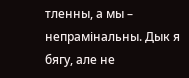тленны, а мы – непрамінальны. Дык я бягу, але не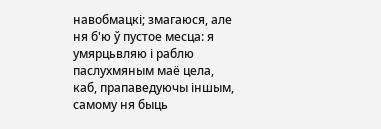навобмацкі; змагаюся, але ня б'ю ў пустое месца: я умярцьвляю і раблю паслухмяным маё цела, каб, прапаведуючы іншым, самому ня быць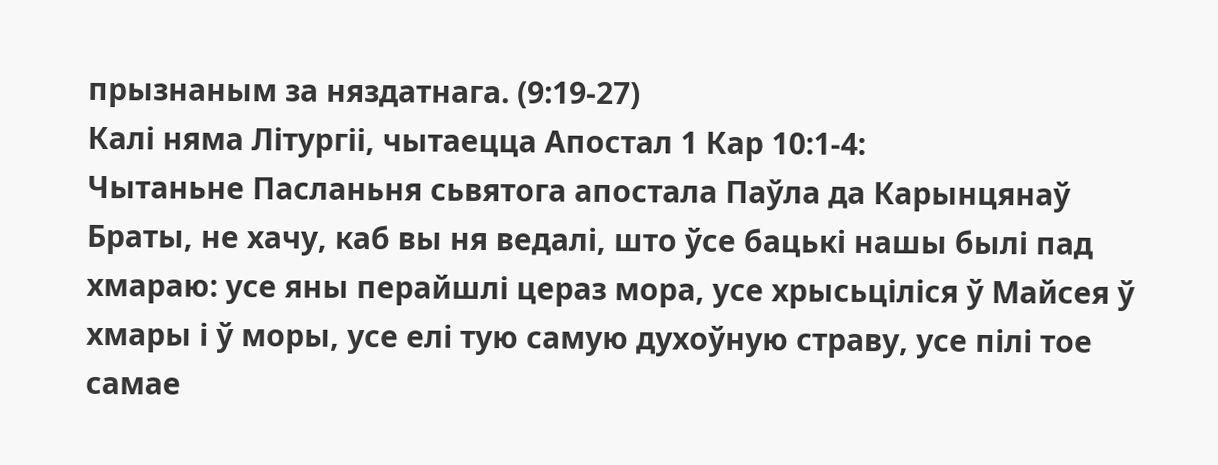прызнаным за няздатнага. (9:19-27)
Калі няма Літургіі, чытаецца Апостал 1 Кар 10:1-4:
Чытаньне Пасланьня сьвятога апостала Паўла да Карынцянаў Браты, не хачу, каб вы ня ведалі, што ўсе бацькі нашы былі пад хмараю: усе яны перайшлі цераз мора, усе хрысьціліся ў Майсея ў хмары і ў моры, усе елі тую самую духоўную страву, усе пілі тое самае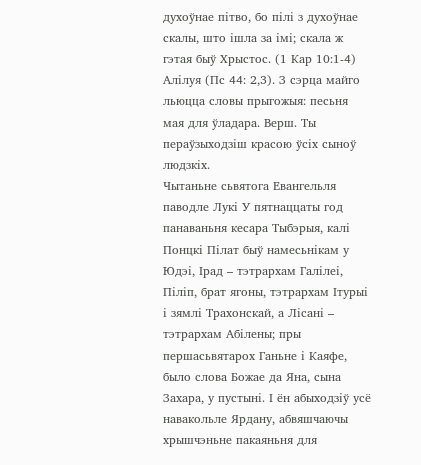духоўнае пітво, бо пілі з духоўнае скалы, што ішла за імі; скала ж гэтая быў Хрыстос. (1 Кар 10:1-4)
Алілуя (Пс 44: 2,3). З сэрца майго льюцца словы прыгожыя: песьня мая для ўладара. Верш. Ты пераўзыходзіш красою ўсіх сыноў людзкіх.
Чытаньне сьвятога Евангельля паводле Лукі У пятнаццаты год панаваньня кесара Тыбэрыя, калі Понцкі Пілат быў намесьнікам у Юдэі, Ірад – тэтрархам Галілеі, Піліп, брат ягоны, тэтрархам Ітурыі і зямлі Трахонскай, а Лісані – тэтрархам Абілены; пры першасьвятарох Ганьне і Каяфе, было слова Божае да Яна, сына Захара, у пустыні. І ён абыходзіў усё навакольле Ярдану, абвяшчаючы хрышчэньне пакаяньня для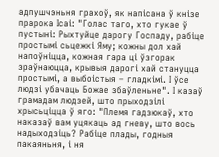адпушчэньня грахоў, як напісана ў кнізе прарока Ісаі: "Голас таго, хто гукае ў пустыні: Рыхтуйце дарогу Госпаду, рабіце простымі сьцежкі Яму; кожны дол хай напоўніцца, кожная гара ці ўзгорак зраўнаюцца, крывыя дарогі хай стануцца простымі, а выбоістыя – гладкімі. І ўсе людзі убачаць Божае збаўленьне". І казаў грамадам людзей, што прыходзілі хрысьціцца ў яго: "Племя гадзюкаў, хто наказаў вам уцякаць ад гневу, што вось надыходзіць? Рабіце плады, годныя пакаяньня, і ня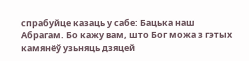спрабуйце казаць у сабе: Бацька наш Абрагам. Бо кажу вам, што Бог можа з гэтых камянёў узьняць дзяцей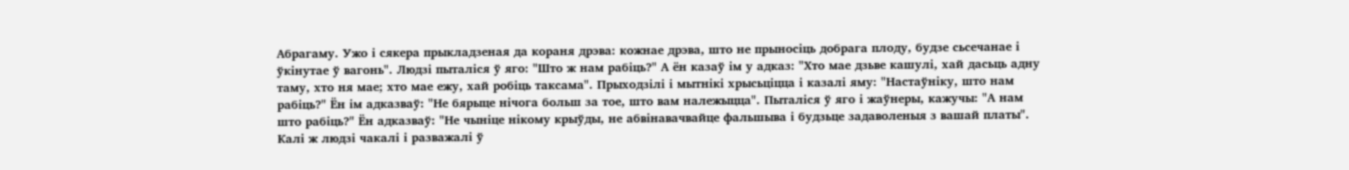Абрагаму. Ужо і сякера прыкладзеная да кораня дрэва: кожнае дрэва, што не прыносіць добрага плоду, будзе сьсечанае і ўкінутае ў вагонь". Людзі пыталіся ў яго: "Што ж нам рабіць?" А ён казаў ім у адказ: "Хто мае дзьве кашулі, хай дасьць адну таму, хто ня мае; хто мае ежу, хай робіць таксама". Прыходзілі і мытнікі хрысьціцца і казалі яму: "Настаўніку, што нам рабіць?" Ён ім адказваў: "Не бярыце нічога больш за тое, што вам належыцца". Пыталіся ў яго і жаўнеры, кажучы: "А нам што рабіць?" Ён адказваў: "Не чыніце нікому крыўды, не абвінавачвайце фальшыва і будзьце задаволеныя з вашай платы". Калі ж людзі чакалі і разважалі ў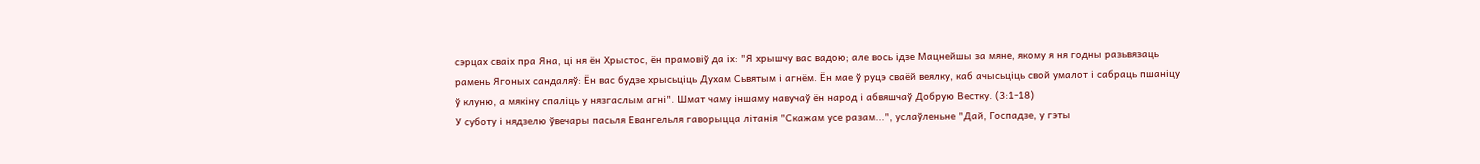сэрцах сваіх пра Яна, ці ня ён Хрыстос, ён прамовіў да іх: "Я хрышчу вас вадою; але вось ідзе Мацнейшы за мяне, якому я ня годны разьвязаць рамень Ягоных сандаляў: Ён вас будзе хрысьціць Духам Сьвятым і агнём. Ён мае ў руцэ сваёй веялку, каб ачысьціць свой умалот і сабраць пшаніцу ў клуню, а мякіну спаліць у нязгаслым агні". Шмат чаму іншаму навучаў ён народ і абвяшчаў Добрую Вестку. (3:1-18)
У суботу і нядзелю ўвечары пасьля Евангельля гаворыцца літанія "Скажам усе разам...", услаўленьне "Дай, Госпадзе, у гэты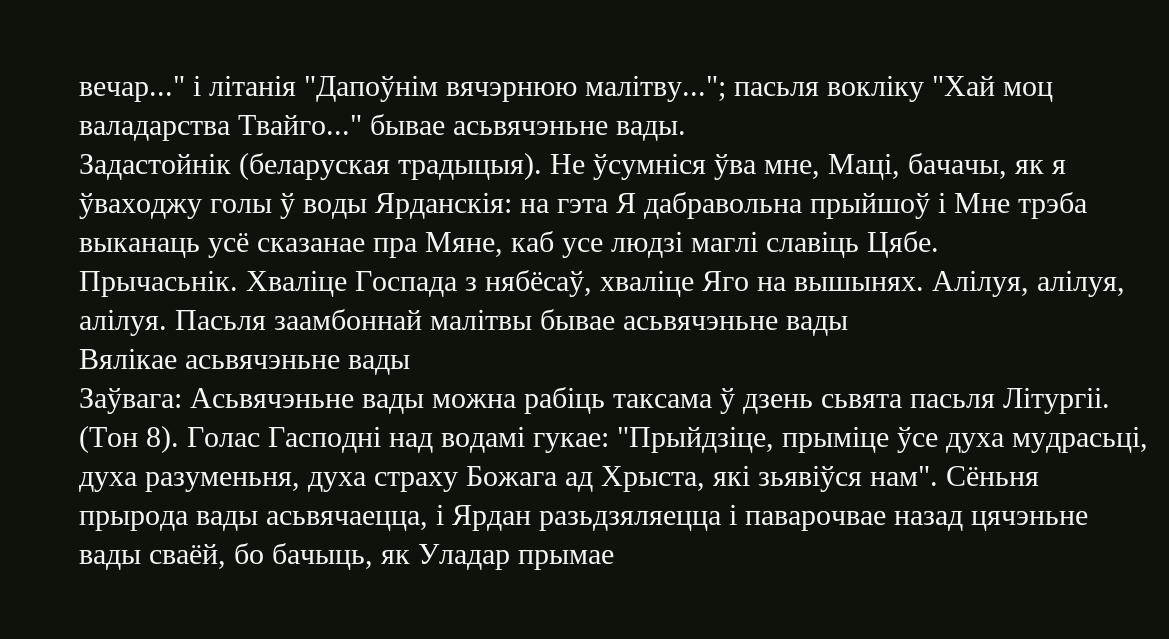вечар..." і літанія "Дапоўнім вячэрнюю малітву..."; пасьля вокліку "Хай моц валадарства Твайго..." бывае асьвячэньне вады.
Задастойнік (беларуская традыцыя). Не ўсумніся ўва мне, Маці, бачачы, як я ўваходжу голы ў воды Ярданскія: на гэта Я дабравольна прыйшоў і Мне трэба выканаць усё сказанае пра Мяне, каб усе людзі маглі славіць Цябе.
Прычасьнік. Хваліце Госпада з нябёсаў, хваліце Яго на вышынях. Алілуя, алілуя, алілуя. Пасьля заамбоннай малітвы бывае асьвячэньне вады
Вялікае асьвячэньне вады
Заўвага: Асьвячэньне вады можна рабіць таксама ў дзень сьвята пасьля Літургіі.
(Тон 8). Голас Гасподні над водамі гукае: "Прыйдзіце, прыміце ўсе духа мудрасьці, духа разуменьня, духа страху Божага ад Хрыста, які зьявіўся нам". Сёньня прырода вады асьвячаецца, і Ярдан разьдзяляецца і паварочвае назад цячэньне вады сваёй, бо бачыць, як Уладар прымае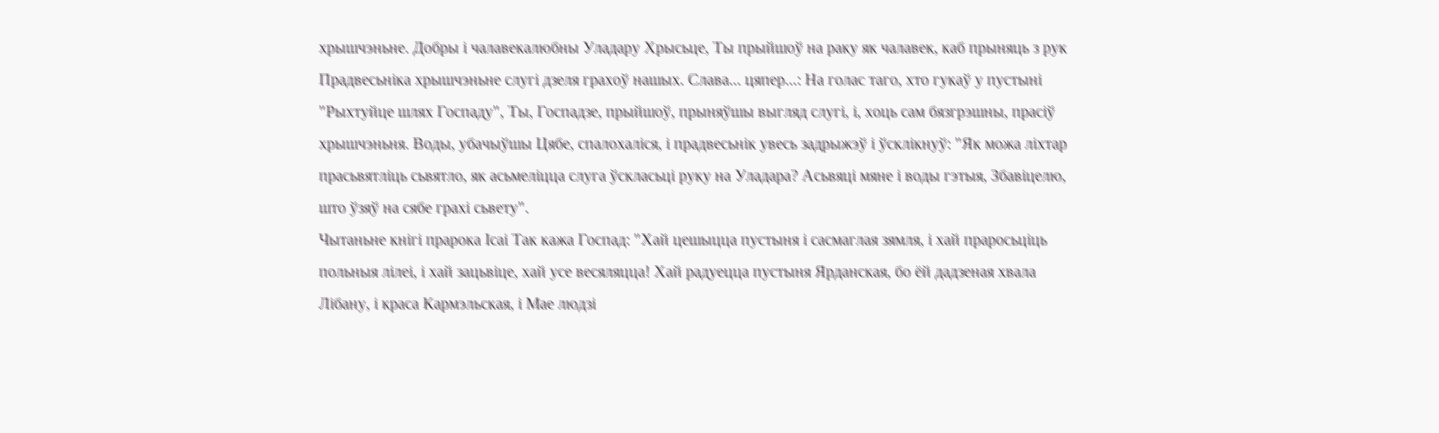хрышчэньне. Добры і чалавекалюбны Уладару Хрысьце, Ты прыйшоў на раку як чалавек, каб прыняць з рук Прадвесьніка хрышчэньне слугі дзеля грахоў нашых. Слава... цяпер...: На голас таго, хто гукаў у пустыні "Рыхтуйце шлях Госпаду", Ты, Госпадзе, прыйшоў, прыняўшы выгляд слугі, і, хоць сам бязгрэшны, прасіў хрышчэньня. Воды, убачыўшы Цябе, спалохаліся, і прадвесьнік увесь задрыжэў і ўсклікнуў: "Як можа ліхтар прасьвятліць сьвятло, як асьмеліцца слуга ўскласьці руку на Уладара? Асьвяці мяне і воды гэтыя, Збавіцелю, што ўзяў на сябе грахі сьвету".
Чытаньне кнігі прарока Ісаі Так кажа Госпад: "Хай цешыцца пустыня і сасмаглая зямля, і хай праросьціць польныя лілеі, і хай зацьвіце, хай усе весяляцца! Хай радуецца пустыня Ярданская, бо ёй дадзеная хвала Лібану, і краса Кармэльская, і Мае людзі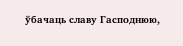ўбачаць славу Гасподнюю,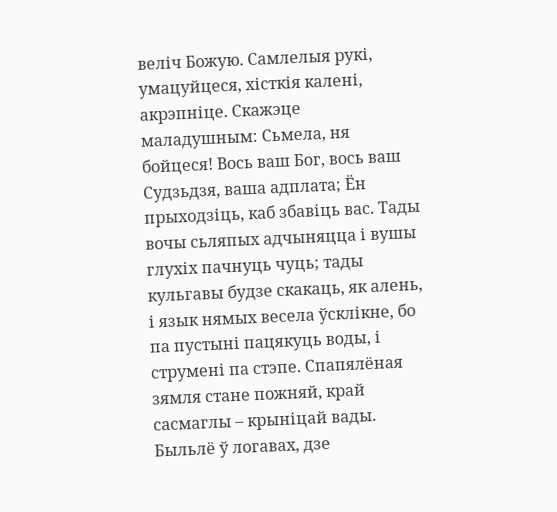веліч Божую. Самлелыя рукі, умацуйцеся, хісткія калені, акрэпніце. Скажэце маладушным: Сьмела, ня бойцеся! Вось ваш Бог, вось ваш Судзьдзя, ваша адплата; Ён прыходзіць, каб збавіць вас. Тады вочы сьляпых адчыняцца і вушы глухіх пачнуць чуць; тады кульгавы будзе скакаць, як алень, і язык нямых весела ўсклікне, бо па пустыні пацякуць воды, і струмені па стэпе. Спапялёная зямля стане пожняй, край сасмаглы – крыніцай вады. Быльлё ў логавах, дзе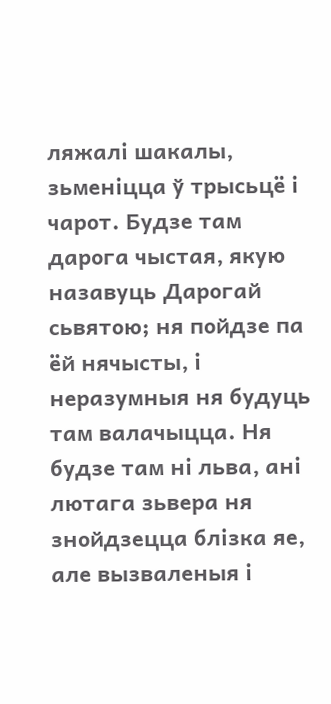ляжалі шакалы, зьменіцца ў трысьцё і чарот. Будзе там дарога чыстая, якую назавуць Дарогай сьвятою; ня пойдзе па ёй нячысты, і неразумныя ня будуць там валачыцца. Ня будзе там ні льва, ані лютага зьвера ня знойдзецца блізка яе, але вызваленыя і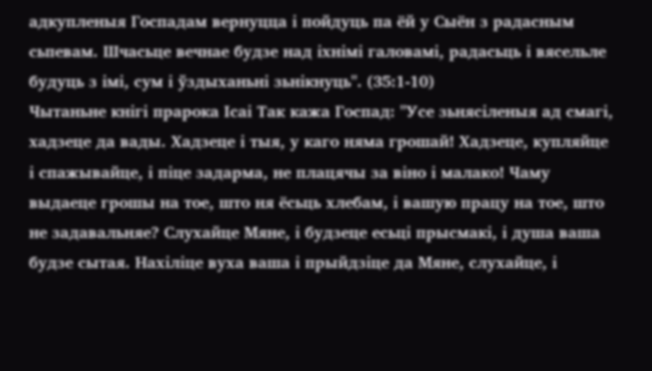адкупленыя Госпадам вернуцца і пойдуць па ёй у Сыён з радасным сьпевам. Шчасьце вечнае будзе над іхнімі галовамі, радасьць і вясельле будуць з імі, сум і ўздыханьні зьнікнуць". (35:1-10)
Чытаньне кнігі прарока Ісаі Так кажа Госпад: "Усе зьнясіленыя ад смагі, хадзеце да вады. Хадзеце і тыя, у каго няма грошай! Хадзеце, купляйце і спажывайце, і піце задарма, не плацячы за віно і малако! Чаму выдаеце грошы на тое, што ня ёсьць хлебам, і вашую працу на тое, што не задавальняе? Слухайце Мяне, і будзеце есьці прысмакі, і душа ваша будзе сытая. Нахіліце вуха ваша і прыйдзіце да Мяне, слухайце, і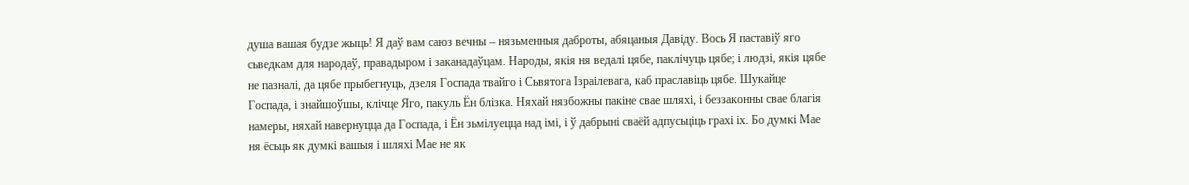душа вашая будзе жыць! Я даў вам саюз вечны – нязьменныя даброты, абяцаныя Давіду. Вось Я паставіў яго сьведкам для народаў, правадыром і заканадаўцам. Народы, якія ня ведалі цябе, паклічуць цябе; і людзі, якія цябе не пазналі, да цябе прыбегнуць, дзеля Госпада твайго і Сьвятога Ізраілевага, каб праславіць цябе. Шукайце Госпада, і знайшоўшы, клічце Яго, пакуль Ён блізка. Няхай нязбожны пакіне свае шляхі, і беззаконны свае благія намеры, няхай навернуцца да Госпада, і Ён зьмілуецца над імі, і ў дабрыні сваёй адпусьціць грахі іх. Бо думкі Мае ня ёсьць як думкі вашыя і шляхі Мае не як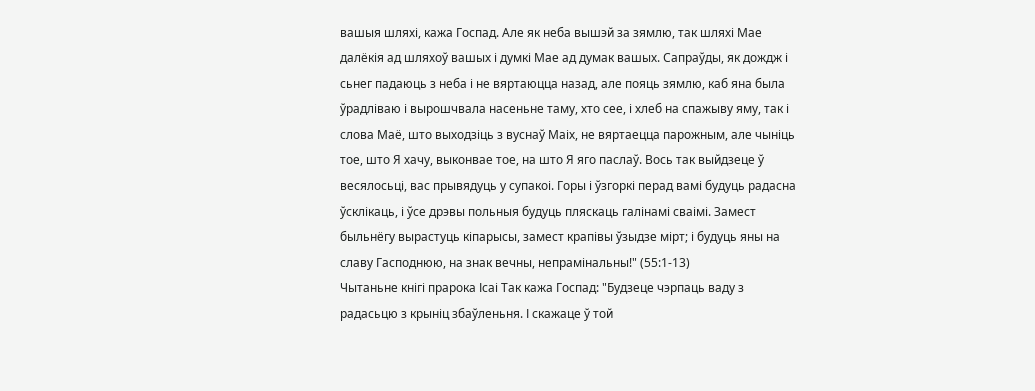вашыя шляхі, кажа Госпад. Але як неба вышэй за зямлю, так шляхі Мае далёкія ад шляхоў вашых і думкі Мае ад думак вашых. Сапраўды, як дождж і сьнег падаюць з неба і не вяртаюцца назад, але пояць зямлю, каб яна была ўрадліваю і вырошчвала насеньне таму, хто сее, і хлеб на спажыву яму, так і слова Маё, што выходзіць з вуснаў Маіх, не вяртаецца парожным, але чыніць тое, што Я хачу, выконвае тое, на што Я яго паслаў. Вось так выйдзеце ў весялосьці, вас прывядуць у супакоі. Горы і ўзгоркі перад вамі будуць радасна ўсклікаць, і ўсе дрэвы польныя будуць пляскаць галінамі сваімі. Замест быльнёгу вырастуць кіпарысы, замест крапівы ўзыдзе мірт; і будуць яны на славу Гасподнюю, на знак вечны, непрамінальны!" (55:1-13)
Чытаньне кнігі прарока Ісаі Так кажа Госпад: "Будзеце чэрпаць ваду з радасьцю з крыніц збаўленьня. І скажаце ў той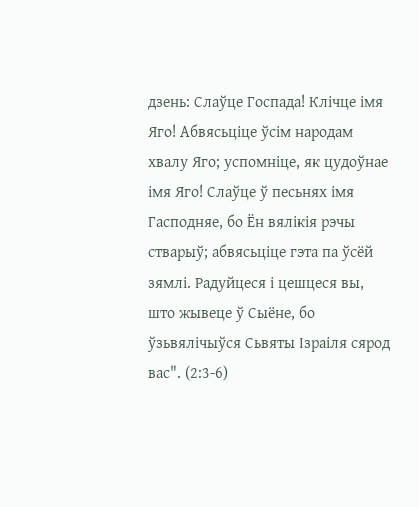дзень: Слаўце Госпада! Клічце імя Яго! Абвясьціце ўсім народам хвалу Яго; успомніце, як цудоўнае імя Яго! Слаўце ў песьнях імя Гасподняе, бо Ён вялікія рэчы стварыў; абвясьціце гэта па ўсёй зямлі. Радуйцеся і цешцеся вы, што жывеце ў Сыёне, бо ўзьвялічыўся Сьвяты Ізраіля сярод вас". (2:3-6)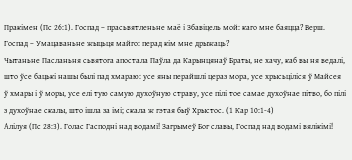Пракімен (Пс 26:1). Госпад – прасьвятленьне маё і Збавіцель мой: каго мне баяцца? Верш. Госпад – Умацаваньне жыцьця майго: перад кім мне дрыжаць?
Чытаньне Пасланьня сьвятога апостала Паўла да Карынцянаў Браты, не хачу, каб вы ня ведалі, што ўсе бацькі нашы былі пад хмараю: усе яны перайшлі цераз мора, усе хрысьціліся ў Майсея ў хмары і ў моры, усе елі тую самую духоўную страву, усе пілі тое самае духоўнае пітво, бо пілі з духоўнае скалы, што ішла за імі; скала ж гэтая быў Хрыстос. (1 Кар 10:1-4)
Алілуя (Пс 28:3). Голас Гасподні над водамі! Загрымеў Бог славы, Госпад над водамі вялікімі!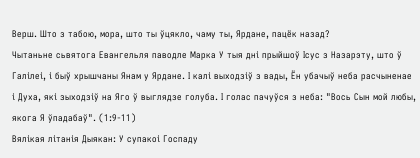Верш. Што з табою, мора, што ты ўцякло, чаму ты, Ярдане, пацёк назад?
Чытаньне сьвятога Евангельля паводле Марка У тыя дні прыйшоў Ісус з Назарэту, што ў Галілеі, і быў хрышчаны Янам у Ярдане. І калі выходзіў з вады, Ён убачыў неба расчыненае і Духа, які зыходзіў на Яго ў выглядзе голуба. І голас пачуўся з неба: "Вось Сын мой любы, якога Я ўпадабаў". (1:9-11)
Вялікая літанія Дыякан: У супакоі Госпаду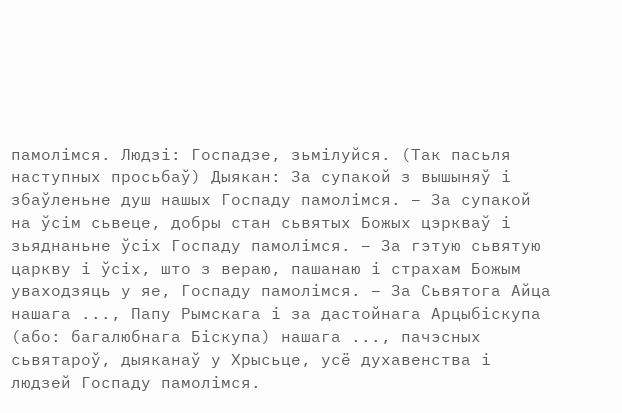памолімся. Людзі: Госпадзе, зьмілуйся. (Так пасьля наступных просьбаў) Дыякан: За супакой з вышыняў і збаўленьне душ нашых Госпаду памолімся. – За супакой на ўсім сьвеце, добры стан сьвятых Божых цэркваў і зьяднаньне ўсіх Госпаду памолімся. – За гэтую сьвятую царкву і ўсіх, што з вераю, пашанаю і страхам Божым уваходзяць у яе, Госпаду памолімся. – За Сьвятога Айца нашага ..., Папу Рымскага і за дастойнага Арцыбіскупа (або: багалюбнага Біскупа) нашага ..., пачэсных сьвятароў, дыяканаў у Хрысьце, усё духавенства і людзей Госпаду памолімся.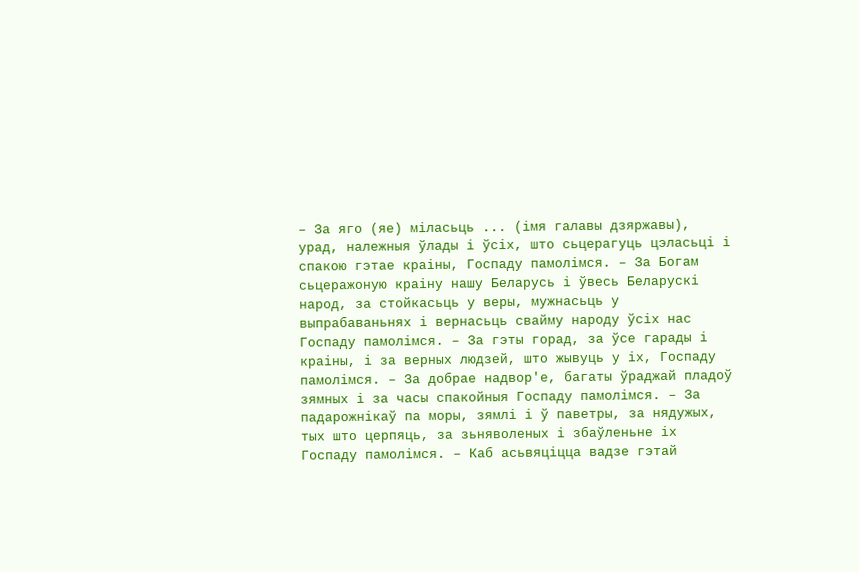– За яго (яе) міласьць ... (імя галавы дзяржавы), урад, належныя ўлады і ўсіх, што сьцерагуць цэласьці і спакою гэтае краіны, Госпаду памолімся. – За Богам сьцеражоную краіну нашу Беларусь і ўвесь Беларускі народ, за стойкасьць у веры, мужнасьць у выпрабаваньнях і вернасьць свайму народу ўсіх нас Госпаду памолімся. – За гэты горад, за ўсе гарады і краіны, і за верных людзей, што жывуць у іх, Госпаду памолімся. – За добрае надвор'е, багаты ўраджай пладоў зямных і за часы спакойныя Госпаду памолімся. – За падарожнікаў па моры, зямлі і ў паветры, за нядужых, тых што церпяць, за зьняволеных і збаўленьне іх Госпаду памолімся. – Каб асьвяціцца вадзе гэтай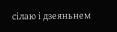сілаю і дзеяньнем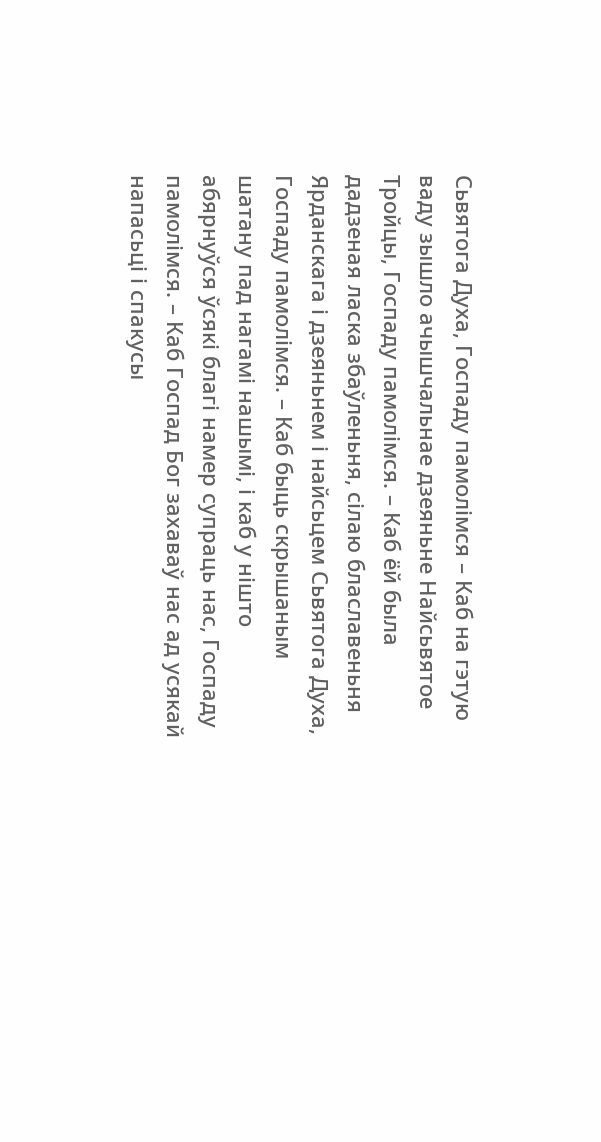Сьвятога Духа, Госпаду памолімся – Каб на гэтую ваду зышло ачышчальнае дзеяньне Найсьвятое Тройцы, Госпаду памолімся. – Каб ёй была дадзеная ласка збаўленьня, сілаю блаславеньня Ярданскага і дзеяньнем і найсьцем Сьвятога Духа, Госпаду памолімся. – Каб быць скрышаным шатану пад нагамі нашымі, і каб у нішто абярнуўся ўсякі благі намер супраць нас, Госпаду памолімся. – Каб Госпад Бог захаваў нас ад усякай напасьці і спакусы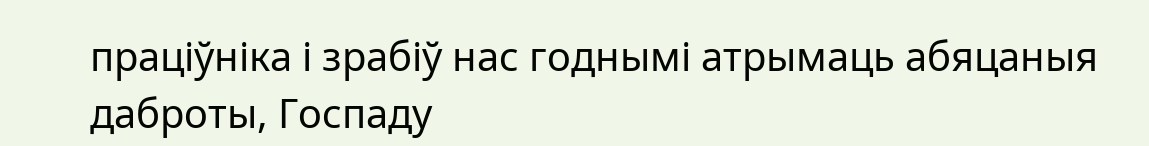праціўніка і зрабіў нас годнымі атрымаць абяцаныя даброты, Госпаду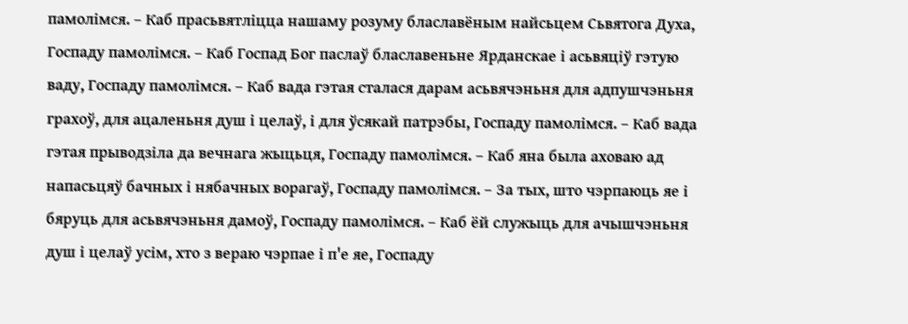памолімся. – Каб прасьвятліцца нашаму розуму блаславёным найсьцем Сьвятога Духа, Госпаду памолімся. – Каб Госпад Бог паслаў блаславеньне Ярданскае і асьвяціў гэтую ваду, Госпаду памолімся. – Каб вада гэтая сталася дарам асьвячэньня для адпушчэньня грахоў, для ацаленьня душ і целаў, і для ўсякай патрэбы, Госпаду памолімся. – Каб вада гэтая прыводзіла да вечнага жыцьця, Госпаду памолімся. – Каб яна была аховаю ад напасьцяў бачных і нябачных ворагаў, Госпаду памолімся. – За тых, што чэрпаюць яе і бяруць для асьвячэньня дамоў, Госпаду памолімся. – Каб ёй служыць для ачышчэньня душ і целаў усім, хто з вераю чэрпае і п'е яе, Госпаду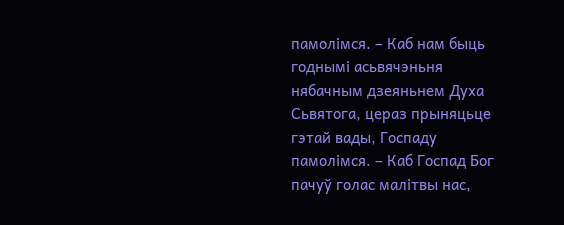памолімся. – Каб нам быць годнымі асьвячэньня нябачным дзеяньнем Духа Сьвятога, цераз прыняцьце гэтай вады, Госпаду памолімся. – Каб Госпад Бог пачуў голас малітвы нас,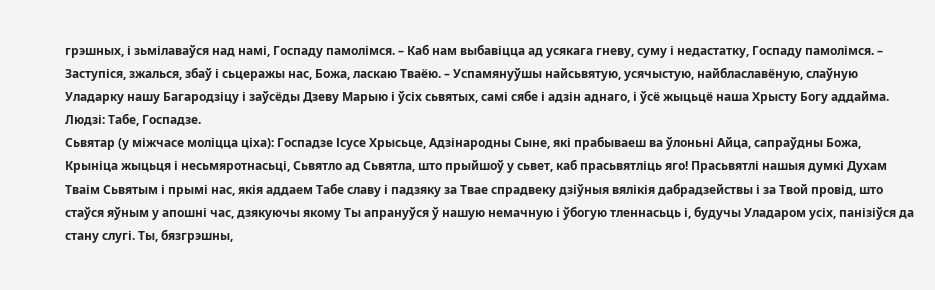грэшных, і зьмілаваўся над намі, Госпаду памолімся. – Каб нам выбавіцца ад усякага гневу, суму і недастатку, Госпаду памолімся. – Заступіся, зжалься, збаў і сьцеражы нас, Божа, ласкаю Тваёю. – Успамянуўшы найсьвятую, усячыстую, найблаславёную, слаўную Уладарку нашу Багародзіцу і заўсёды Дзеву Марыю і ўсіх сьвятых, самі сябе і адзін аднаго, і ўсё жыцьцё наша Хрысту Богу аддайма. Людзі: Табе, Госпадзе.
Сьвятар (у міжчасе моліцца ціха): Госпадзе Ісусе Хрысьце, Адзінародны Сыне, які прабываеш ва ўлоньні Айца, сапраўдны Божа, Крыніца жыцьця і несьмяротнасьці, Сьвятло ад Сьвятла, што прыйшоў у сьвет, каб прасьвятліць яго! Прасьвятлі нашыя думкі Духам Тваім Сьвятым і прымі нас, якія аддаем Табе славу і падзяку за Твае спрадвеку дзіўныя вялікія дабрадзействы і за Твой провід, што стаўся яўным у апошні час, дзякуючы якому Ты апрануўся ў нашую немачную і ўбогую тленнасьць і, будучы Уладаром усіх, панізіўся да стану слугі. Ты, бязгрэшны,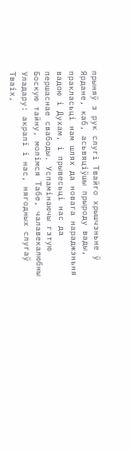прыняў з рук слугі Твайго хрышчэньне ў Ярдане, каб, асьвяціўшы прыроду вады, пракласьці нам шлях да новага нараджэньня вадою і Духам, і прывесьці нас да першаснае свабоды. Успамінаючы гэтую Боскую тайну, молімся Табе, чалавекалюбны Уладару: акрапі і нас, нягодных слугаў Тваіх,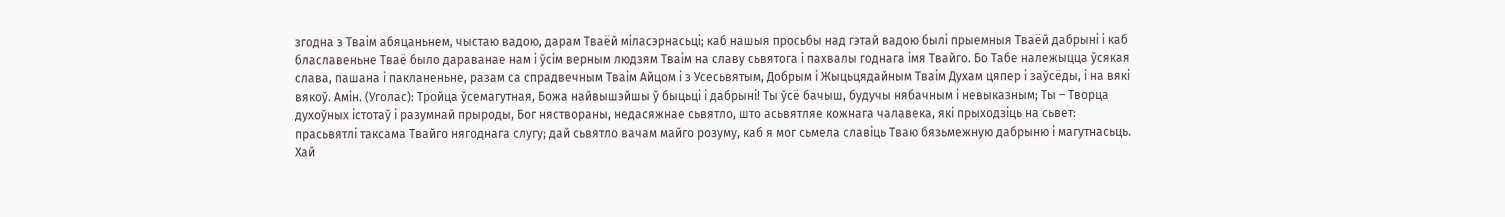згодна з Тваім абяцаньнем, чыстаю вадою, дарам Тваёй міласэрнасьці; каб нашыя просьбы над гэтай вадою былі прыемныя Тваёй дабрыні і каб блаславеньне Тваё было дараванае нам і ўсім верным людзям Тваім на славу сьвятога і пахвалы годнага імя Твайго. Бо Табе належыцца ўсякая слава, пашана і пакланеньне, разам са спрадвечным Тваім Айцом і з Усесьвятым, Добрым і Жыцьцядайным Тваім Духам цяпер і заўсёды, і на вякі вякоў. Амін. (Уголас): Тройца ўсемагутная, Божа найвышэйшы ў быцьці і дабрыні! Ты ўсё бачыш, будучы нябачным і невыказным; Ты – Творца духоўных істотаў і разумнай прыроды, Бог няствораны, недасяжнае сьвятло, што асьвятляе кожнага чалавека, які прыходзіць на сьвет: прасьвятлі таксама Твайго нягоднага слугу; дай сьвятло вачам майго розуму, каб я мог сьмела славіць Тваю бязьмежную дабрыню і магутнасьць. Хай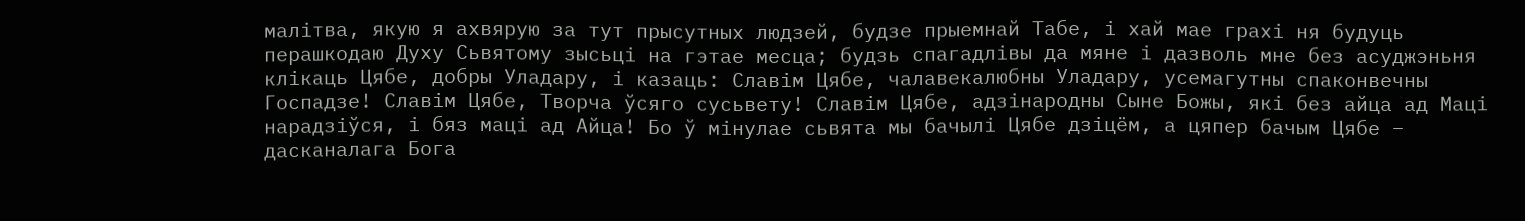малітва, якую я ахвярую за тут прысутных людзей, будзе прыемнай Табе, і хай мае грахі ня будуць перашкодаю Духу Сьвятому зысьці на гэтае месца; будзь спагадлівы да мяне і дазволь мне без асуджэньня клікаць Цябе, добры Уладару, і казаць: Славім Цябе, чалавекалюбны Уладару, усемагутны спаконвечны Госпадзе! Славім Цябе, Творча ўсяго сусьвету! Славім Цябе, адзінародны Сыне Божы, які без айца ад Маці нарадзіўся, і бяз маці ад Айца! Бо ў мінулае сьвята мы бачылі Цябе дзіцём, а цяпер бачым Цябе – дасканалага Бога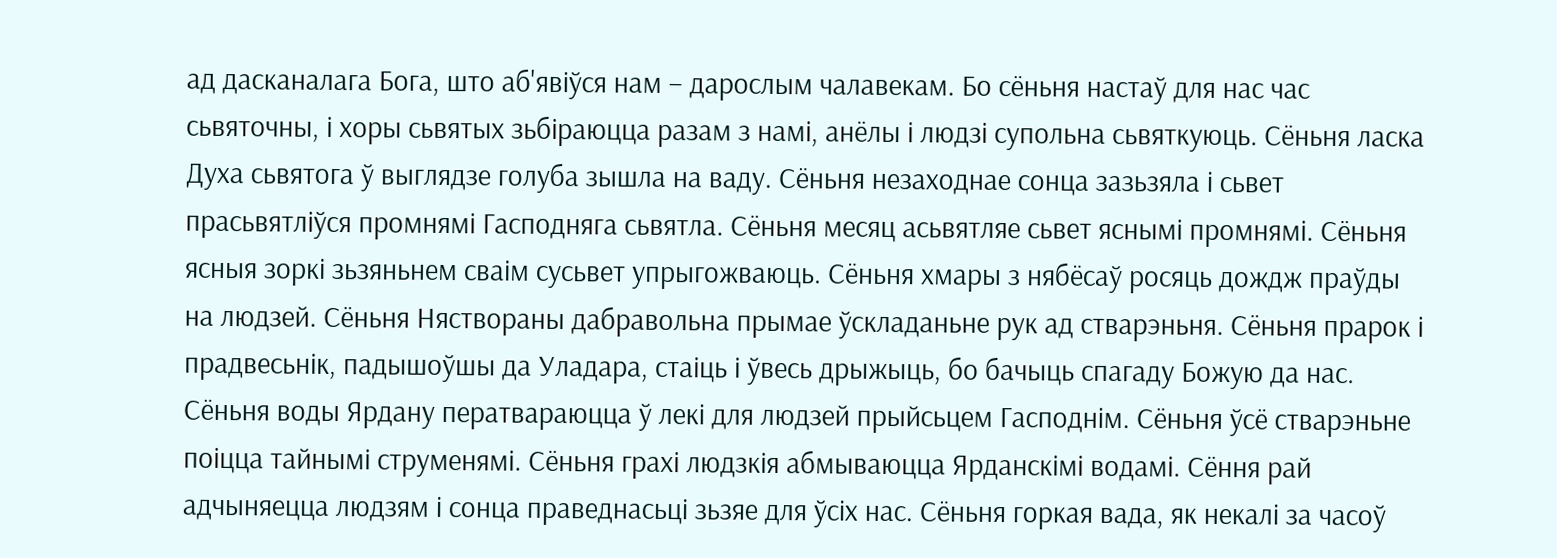ад дасканалага Бога, што аб'явіўся нам – дарослым чалавекам. Бо сёньня настаў для нас час сьвяточны, і хоры сьвятых зьбіраюцца разам з намі, анёлы і людзі супольна сьвяткуюць. Сёньня ласка Духа сьвятога ў выглядзе голуба зышла на ваду. Сёньня незаходнае сонца зазьзяла і сьвет прасьвятліўся промнямі Гасподняга сьвятла. Сёньня месяц асьвятляе сьвет яснымі промнямі. Сёньня ясныя зоркі зьзяньнем сваім сусьвет упрыгожваюць. Сёньня хмары з нябёсаў росяць дождж праўды на людзей. Сёньня Няствораны дабравольна прымае ўскладаньне рук ад стварэньня. Сёньня прарок і прадвесьнік, падышоўшы да Уладара, стаіць і ўвесь дрыжыць, бо бачыць спагаду Божую да нас. Сёньня воды Ярдану ператвараюцца ў лекі для людзей прыйсьцем Гасподнім. Сёньня ўсё стварэньне поіцца тайнымі струменямі. Сёньня грахі людзкія абмываюцца Ярданскімі водамі. Сёння рай адчыняецца людзям і сонца праведнасьці зьзяе для ўсіх нас. Сёньня горкая вада, як некалі за часоў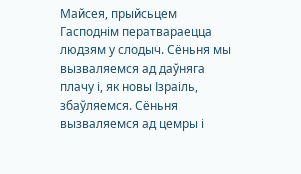Майсея, прыйсьцем Гасподнім ператвараецца людзям у слодыч. Сёньня мы вызваляемся ад даўняга плачу і, як новы Ізраіль, збаўляемся. Сёньня вызваляемся ад цемры і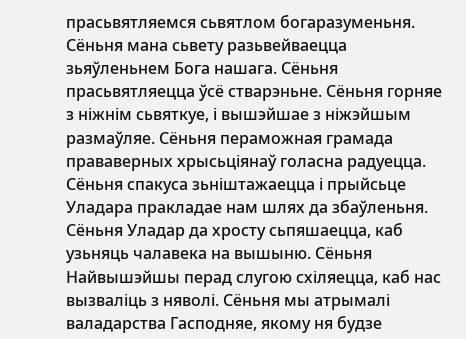прасьвятляемся сьвятлом богаразуменьня. Сёньня мана сьвету разьвейваецца зьяўленьнем Бога нашага. Сёньня прасьвятляецца ўсё стварэньне. Сёньня горняе з ніжнім сьвяткуе, і вышэйшае з ніжэйшым размаўляе. Сёньня пераможная грамада прававерных хрысьціянаў голасна радуецца. Сёньня спакуса зьніштажаецца і прыйсьце Уладара пракладае нам шлях да збаўленьня. Сёньня Уладар да хросту сьпяшаецца, каб узьняць чалавека на вышыню. Сёньня Найвышэйшы перад слугою схіляецца, каб нас вызваліць з няволі. Сёньня мы атрымалі валадарства Гасподняе, якому ня будзе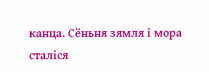канца. Сёньня зямля і мора сталіся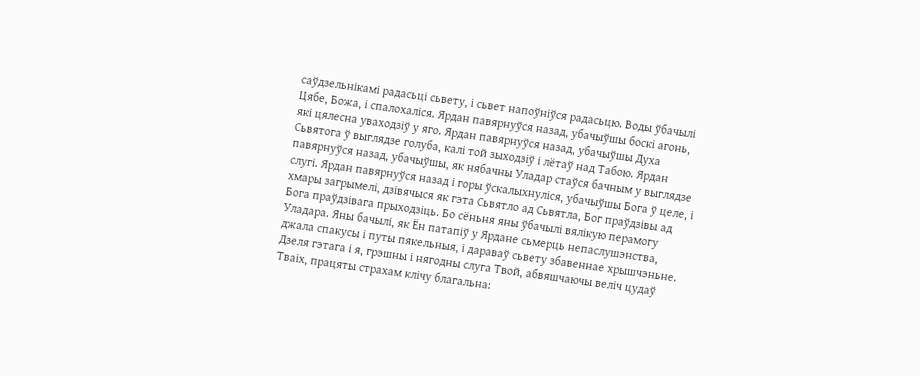саўдзельнікамі радасьці сьвету, і сьвет напоўніўся радасьцю. Воды ўбачылі Цябе, Божа, і спалохаліся. Ярдан павярнуўся назад, убачыўшы боскі агонь, які цялесна уваходзіў у яго. Ярдан павярнуўся назад, убачыўшы Духа Сьвятога ў выглядзе голуба, калі той зыходзіў і лётаў над Табою. Ярдан павярнуўся назад, убачыўшы, як нябачны Уладар стаўся бачным у выглядзе слугі. Ярдан павярнуўся назад і горы ўскалыхнуліся, убачыўшы Бога ў целе, і хмары загрымелі, дзівячыся як гэта Сьвятло ад Сьвятла, Бог праўдзівы ад Бога праўдзівага прыходзіць. Бо сёньня яны ўбачылі вялікую перамогу Уладара. Яны бачылі, як Ён патапіў у Ярдане сьмерць непаслушэнства, джала спакусы і путы пякельныя, і дараваў сьвету збавеннае хрышчэньне. Дзеля гэтага і я, грэшны і нягодны слуга Твой, абвяшчаючы веліч цудаў Тваіх, працяты страхам клічу благальна: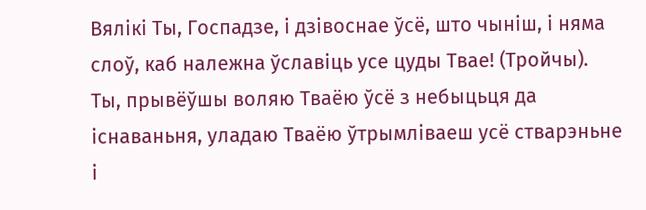Вялікі Ты, Госпадзе, і дзівоснае ўсё, што чыніш, і няма слоў, каб належна ўславіць усе цуды Твае! (Тройчы).
Ты, прывёўшы воляю Тваёю ўсё з небыцьця да існаваньня, уладаю Тваёю ўтрымліваеш усё стварэньне і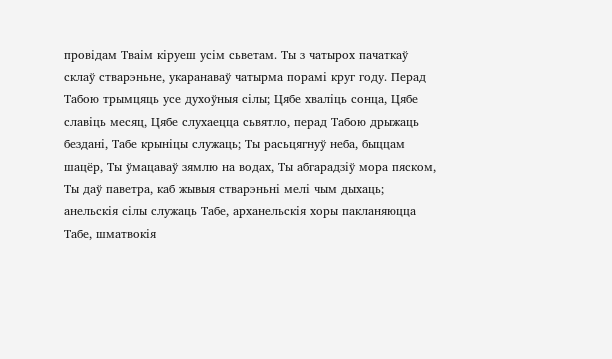провідам Тваім кіруеш усім сьветам. Ты з чатырох пачаткаў склаў стварэньне, укаранаваў чатырма порамі круг году. Перад Табою трымцяць усе духоўныя сілы; Цябе хваліць сонца, Цябе славіць месяц, Цябе слухаецца сьвятло, перад Табою дрыжаць бездані, Табе крыніцы служаць; Ты расьцягнуў неба, быццам шацёр, Ты ўмацаваў зямлю на водах, Ты абгарадзіў мора пяском, Ты даў паветра, каб жывыя стварэньні мелі чым дыхаць; анельскія сілы служаць Табе, арханельскія хоры пакланяюцца Табе, шматвокія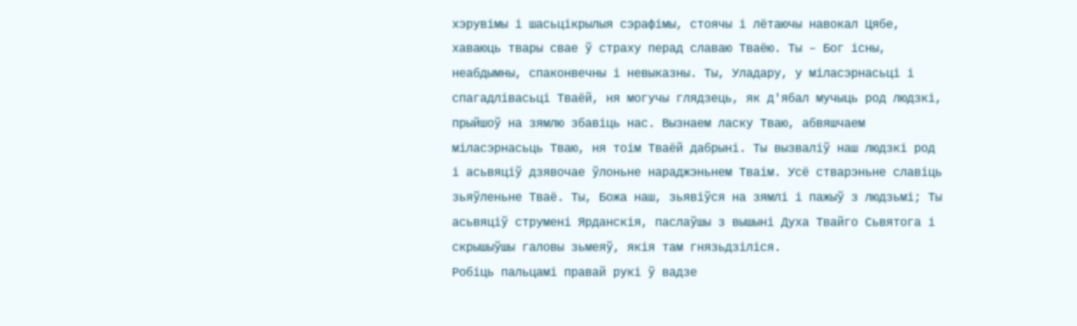хэрувімы і шасьцікрылыя сэрафімы, стоячы і лётаючы навокал Цябе, хаваюць твары свае ў страху перад славаю Тваёю. Ты – Бог існы, неабдымны, спаконвечны і невыказны. Ты, Уладару, у міласэрнасьці і спагадлівасьці Тваёй, ня могучы глядзець, як д'ябал мучыць род людзкі, прыйшоў на зямлю збавіць нас. Вызнаем ласку Тваю, абвяшчаем міласэрнасьць Тваю, ня тоім Тваёй дабрыні. Ты вызваліў наш людзкі род і асьвяціў дзявочае ўлоньне нараджэньнем Тваім. Усё стварэньне славіць зьяўленьне Тваё. Ты, Божа наш, зьявіўся на зямлі і пажыў з людзьмі; Ты асьвяціў струмені Ярданскія, паслаўшы з вышыні Духа Твайго Сьвятога і скрышыўшы галовы зьмеяў, якія там гнязьдзіліся.
Робіць пальцамі правай рукі ў вадзе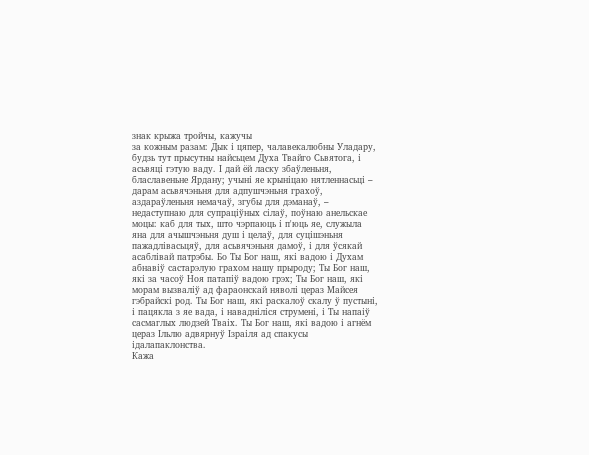знак крыжа тройчы, кажучы
за кожным разам: Дык і цяпер, чалавекалюбны Уладару, будзь тут прысутны найсьцем Духа Твайго Сьвятога, і асьвяці гэтую ваду. І дай ёй ласку збаўленьня, блаславеньне Ярдану; учыні яе крыніцаю нятленнасьці – дарам асьвячэньня для адпушчэньня грахоў, аздараўленьня немачаў, згубы для дэманаў, – недаступнаю для супраціўных сілаў, поўнаю анельскае моцы: каб для тых, што чэрпаюць і п'юць яе, служыла яна для ачышчэньня душ і целаў, для суцішэньня пажадлівасьцяў, для асьвячэньня дамоў, і для ўсякай асаблівай патрэбы. Бо Ты Бог наш, які вадою і Духам абнавіў састарэлую грахом нашу прыроду; Ты Бог наш, які за часоў Ноя патапіў вадою грэх; Ты Бог наш, які морам вызваліў ад фараонскай няволі цераз Майсея гэбрайскі род. Ты Бог наш, які раскалоў скалу ў пустыні, і пацякла з яе вада, і навадніліся струмені, і Ты напаіў сасмаглых людзей Тваіх. Ты Бог наш, які вадою і агнём цераз Ільлю адвярнуў Ізраіля ад спакусы ідалапаклонства.
Кажа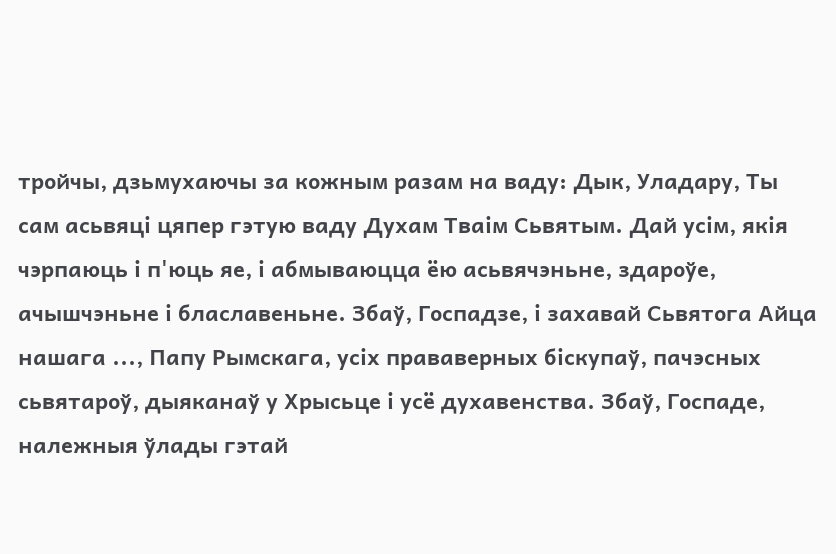тройчы, дзьмухаючы за кожным разам на ваду: Дык, Уладару, Ты сам асьвяці цяпер гэтую ваду Духам Тваім Сьвятым. Дай усім, якія чэрпаюць і п'юць яе, і абмываюцца ёю асьвячэньне, здароўе, ачышчэньне і блаславеньне. Збаў, Госпадзе, і захавай Сьвятога Айца нашага ..., Папу Рымскага, усіх прававерных біскупаў, пачэсных сьвятароў, дыяканаў у Хрысьце і усё духавенства. Збаў, Госпаде, належныя ўлады гэтай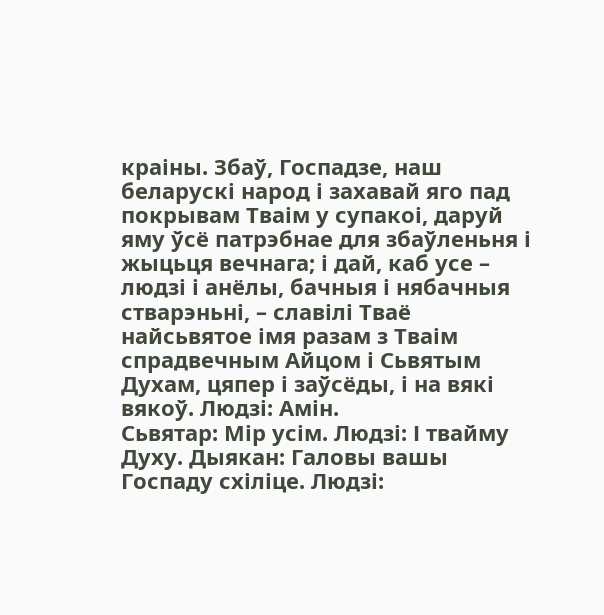краіны. Збаў, Госпадзе, наш беларускі народ і захавай яго пад покрывам Тваім у супакоі, даруй яму ўсё патрэбнае для збаўленьня і жыцьця вечнага; і дай, каб усе – людзі і анёлы, бачныя і нябачныя стварэньні, – славілі Тваё найсьвятое імя разам з Тваім спрадвечным Айцом і Сьвятым Духам, цяпер і заўсёды, і на вякі вякоў. Людзі: Амін.
Сьвятар: Мір усім. Людзі: І твайму Духу. Дыякан: Галовы вашы Госпаду схіліце. Людзі: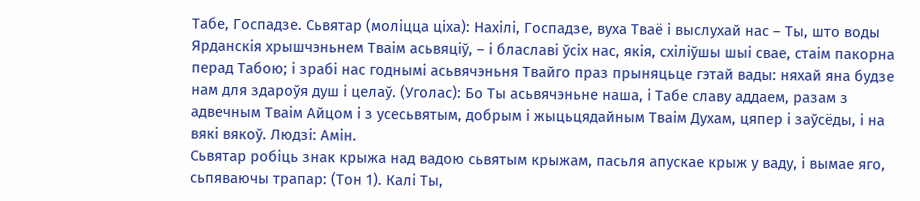Табе, Госпадзе. Сьвятар (моліцца ціха): Нахілі, Госпадзе, вуха Тваё і выслухай нас – Ты, што воды Ярданскія хрышчэньнем Тваім асьвяціў, – і блаславі ўсіх нас, якія, схіліўшы шыі свае, стаім пакорна перад Табою; і зрабі нас годнымі асьвячэньня Твайго праз прыняцьце гэтай вады: няхай яна будзе нам для здароўя душ і целаў. (Уголас): Бо Ты асьвячэньне наша, і Табе славу аддаем, разам з адвечным Тваім Айцом і з усесьвятым, добрым і жыцьцядайным Тваім Духам, цяпер і заўсёды, і на вякі вякоў. Людзі: Амін.
Сьвятар робіць знак крыжа над вадою сьвятым крыжам, пасьля апускае крыж у ваду, і вымае яго, сьпяваючы трапар: (Тон 1). Калі Ты,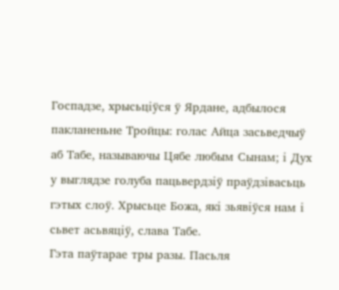Госпадзе, хрысьціўся ў Ярдане, адбылося пакланеньне Тройцы: голас Айца засьведчыў аб Табе, называючы Цябе любым Сынам; і Дух у выглядзе голуба пацьвердзіў праўдзівасьць гэтых слоў. Хрысьце Божа, які зьявіўся нам і сьвет асьвяціў, слава Табе.
Гэта паўтарае тры разы. Пасьля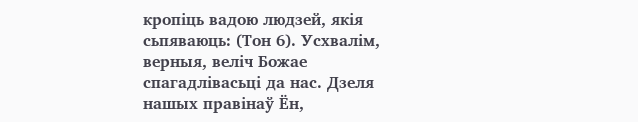кропіць вадою людзей, якія сьпяваюць: (Тон 6). Усхвалім, верныя, веліч Божае спагадлівасьці да нас. Дзеля нашых правінаў Ён,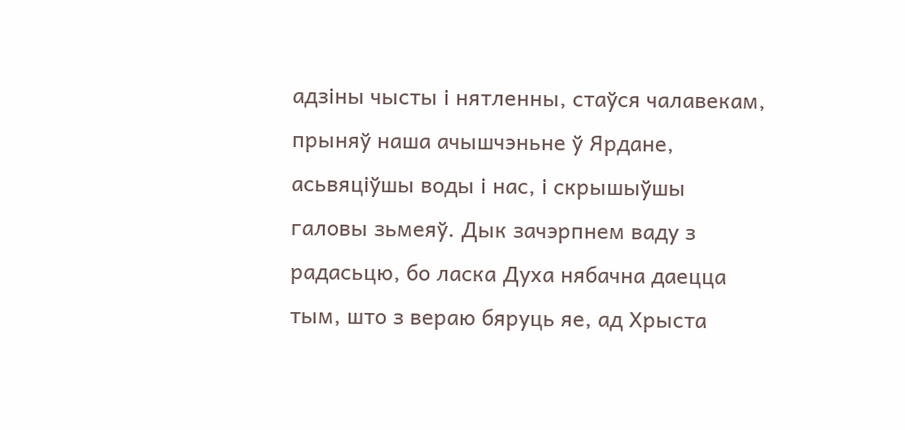адзіны чысты і нятленны, стаўся чалавекам, прыняў наша ачышчэньне ў Ярдане, асьвяціўшы воды і нас, і скрышыўшы галовы зьмеяў. Дык зачэрпнем ваду з радасьцю, бо ласка Духа нябачна даецца тым, што з вераю бяруць яе, ад Хрыста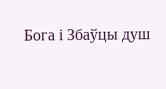Бога і Збаўцы душ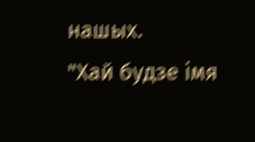нашых.
"Хай будзе імя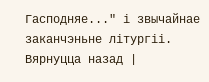Гасподняе..." і звычайнае заканчэньне літургіі. Вярнуцца назад |